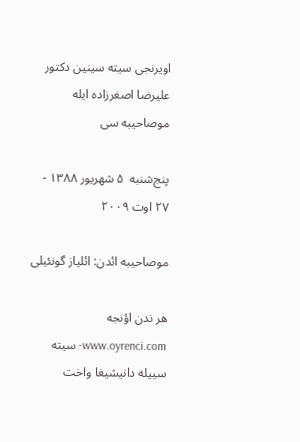اویرنجی سیته سینین دکتور علیرضا اصغرزاده ایله موصاحیبه سی

پنج‌شنبه  ۵ شهريور ۱٣٨٨ -  ۲۷ اوت ۲۰۰۹

موصاحیبه ائدن: ائلیاز گونئیلی

هر ندن اؤنجه www.oyrenci.com- سيته سييله دانيشيغا واخت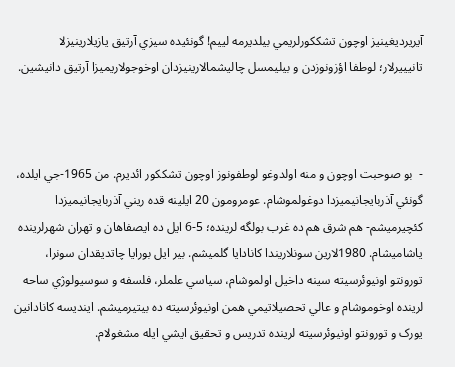آيريرديغينيز اوچون تشککورلريمي بيلديرمه لييم! گونئيده سيزي آرتيق يازيلارينيزلا تانيييرلار؛ لوطفا اؤزونوزدن و بيليمسل چاليشمالارينيزدان اوخوجولاريميزا آرتيق دانيشين.



-  بو صوحبت اوچون و منه اولدوغو لوطفونوز اوچون تشککور ائديرم. من 1965-جي ايلده، گونئي آذربايجانيميزدا دوغولموشام. عومرومون 20 ايلينه قده ريني آذربايجانيميزدا كئچيرميشم- هم شرق هم ده غرب بولگه لرينده؛ 5-6 ايل ده ايصفاهان و تهران شهرلرينده ياشاميشام. 1980لارين سونلاريندا کانادايا گلميشم. بير ايل بورايا چاتديقدان سونرا، تورونتو اونيوئرسيته سينه داخيل اولموشام، سياسي علملر، فلسفه و سوسيولوژي ساحه لرينده اوخوموشام و عالي تحصيلاتيمي همن اونيوئرسيته ده بيتيرميشم. اينديسه کانادانين يورک و تورونتو اونيوئرسيته لرينده تدريس و تحقيق ايشي ايله مشغولام.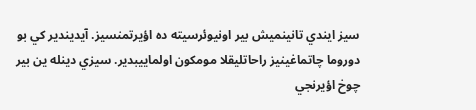سيز ايندي تانينميش بير اونيوئرسيته ده اؤيرتمنسيز. آيديندير کي بو دوروما چاتماغينيز راحاتليقلا مومکون اولماييبدير. سيزي دينله ين بير چوخ اؤيرنجي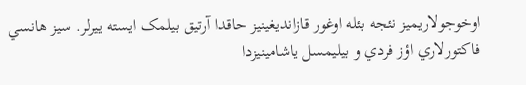اوخوجولاريميز نئجه بئله اوغور قازانديغينيز حاقدا آرتيق بيلمک ايسته ييرلر. سيز هانسي فاکتورلاري اؤز فردي و بيليمسل ياشامينيزدا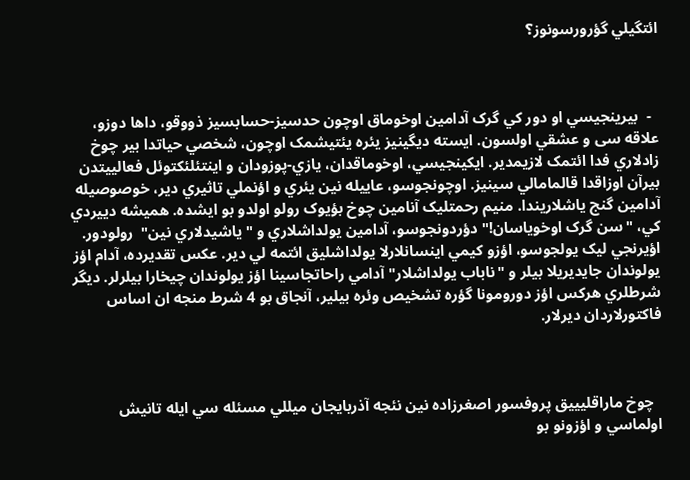ائتگيلي گؤرورسونوز؟



  -  بيرينجيسي او دور کي گرک آدامين اوخوماق اوچون حدسيز-حسابسيز ذووقو، داها دوزو، علاقه سی و عشقي اولسون. ايسته ديگينيز يئره يئتيشمک اوچون، شخصي حياتدا بير چوخ زادلاري فدا ائتمک لازيمدير. ايکينجيسي، اوخوماقدان، يازي-پوزودان و اينتئلئکتوئل فعالييتدن بيرآن اوزاقدا قالمامالي سينيز. اوچونجوسو، عاييله نين يئري و اؤنملي تاثيري دير، خوصوصيله آدامين گنج ياشلاريندا. منيم رحمتليک آنامين چوخ بؤيوک رولو اولدو بو ايشده. هميشه دييردي کي، "سن گرک اوخوياسان!" دؤردونجوسو، آدامين يولداشلاري و " ياشيدلاري نين"  رولودور. اؤيرنجي ليک يولجوسو، اؤزو کيمي اينسانلارلا يولداشليق ائتمه لي دير. عکس تقديرده، آدام اؤز يولوندان جايديريلا بيلر و "ناباب يولداشلار" آدامي راحاتجاسينا اؤز يولوندان چيخارا بيلرلر. ديگر شرطلري هرکس اؤز دورومونا گؤره تشخيص وئره بيلير، آنجاق بو 4 شرط منجه ان اساس فاکتورلاردان ديرلار.



  چوخ ماراقليييق پروفسور اصغرزاده نين نئجه آذربايجان ميللي مسئله سي ايله تانيش اولماسي و اؤزونو بو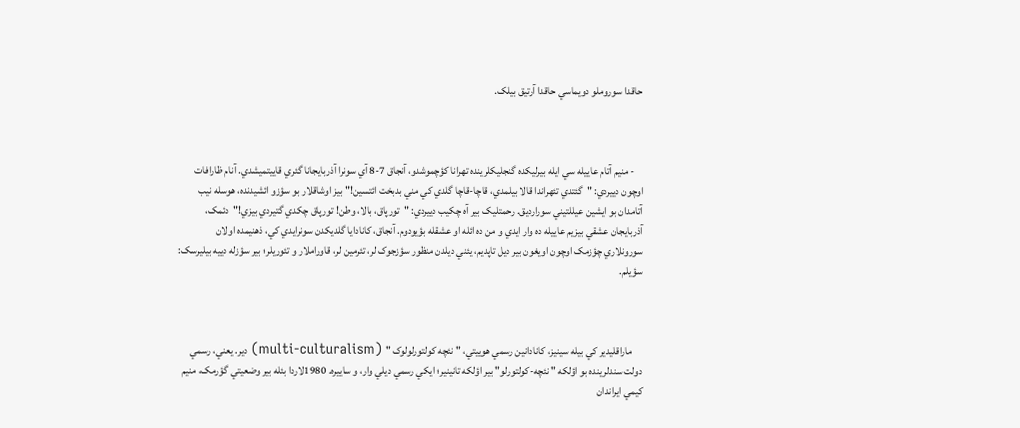حاقدا سوروملو دويماسي حاقدا آرتيق بيلک.



    - منيم آتام عاييله سي ايله بيرليکده گنجليکلرينده تهرانا کؤچموشدو، آنجاق 7-8 آي سونرا آذربايجانا گئري قاييتميشدي. آنام ظارافات اوچون دييردي: "گئتدي تئهراندا قالا بيلمدي، قاچا-قاچا گلدي کي مني بدبخت ائتسين!" بيز اوشاقلار بو سؤزو ائشيدنده، هوسله نيب آتامدان بو ايشين عيللتيني سورارديق. رحمتليک بير آه چکيب دیيردي: "تورپاق، بالا، وطن! تورپاق چکدي گتيردي بيزي!"  دئمک، آذربايجان عشقي بيزيم عاييله ده وار ایدي و من ده ائله او عشقله بؤيودوم. آنجاق، کانادايا گلديکدن سونرايدي کي، ذهنيمده اولان سورونلاري چؤزمک اوچون اويغون بير ديل تاپديم، يئني ديلدن منظور سؤزجوک لر، تئرمين لر، قاوراملار و تئوريلر؛ بیر سؤزله دییه بیلیرسک: سؤیلم.



     ماراقليدير کي بيله سينيز، کانادانين رسمي هوييتي، " نئچه کولتورلولوک "  (multi-culturalism) دير. يعني، رسمي دولت سندلرينده بو اؤلکه " نئچه-کولتورلو" بير اؤلکه تانينير؛ ايکي رسمي ديلي وار، و ساييره. 1980لاردا بئله بير وضعيتي گؤرمک، منيم کيمي ايراندان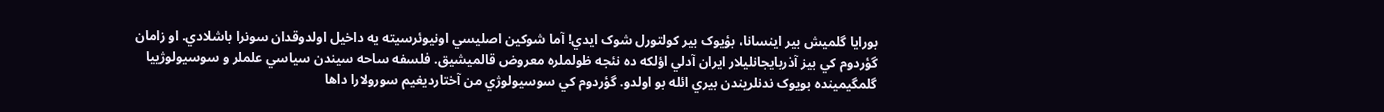بورايا گلميش بير اينسانا، بؤيوک بير کولتورل شوک ايدي! آما شوکين اصليسي اونيوئرسيته يه داخيل اولدوقدان سونرا باشلادي. او زامان گؤردوم کي بيز آذربايجانليلار ايران آدلي اؤلکه ده نئجه ظولملره معروض قالميشيق. فلسفه ساحه سيندن سياسي علملر و سوسيولوژييا گلمگيمينده بويوک ندنلريندن بيري ائله بو اولدو. گؤردوم کي سوسيولوژي من آختارديغيم سورولارا داها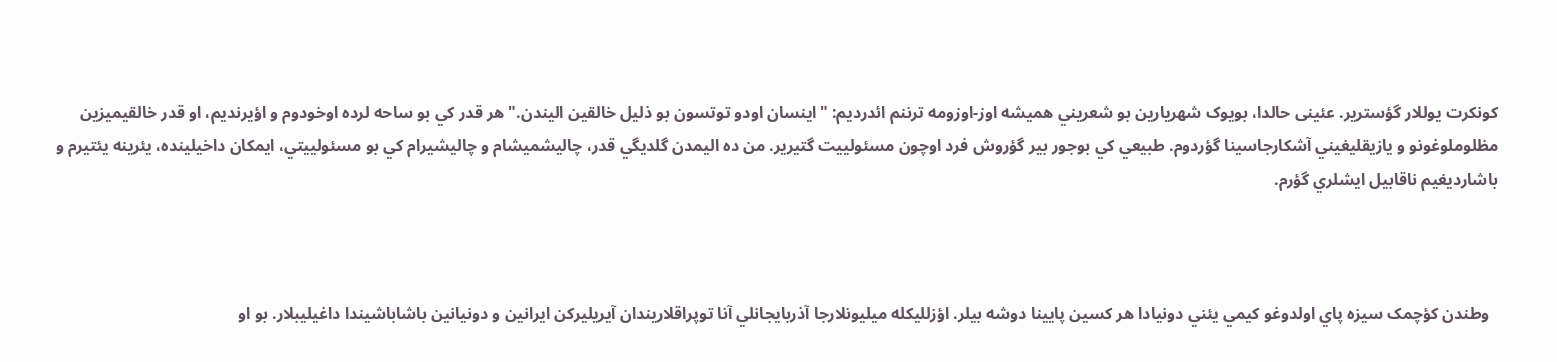کونکرت يوللار گؤسترير. عئينی حالدا، بويوک شهريارين بو شعريني هميشه اوز-اوزومه ترننم ائدردیم: "اينسان اودو توتسون بو ذليل خالقين اليندن." هر قدر کي بو ساحه لرده اوخودوم و اؤيرنديم، او قدر خالقيميزين مظلوملوغونو و يازيقليغيني آشکارجاسينا گؤردوم. طبيعي کي بوجور بير گؤروش فرد اوچون مسئولييت گتيرير. من ده اليمدن گلديگي قدر، چاليشميشام و چاليشيرام کي بو مسئولييتي، ايمکان داخيلينده، يئرينه يئتيرم و باشارديغيم ناقابيل ايشلري گؤرم.



  وطندن کؤچمک سيزه پاي اولدوغو کيمي يئني دونيادا هر کسين پايينا دوشه بيلر. اؤزلليکله ميليونلارجا آذربايجانلي آنا توپراقلاريندان آيريليرکن ايرانين و دونيانين باشاباشيندا داغيليبلار. بو او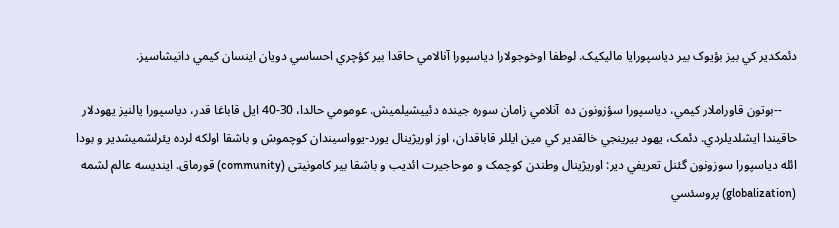دئمکدير کي بيز بؤيوک بير دياسپورايا ماليکيک. لوطفا اوخوجولارا دياسپورا آنالامي حاقدا بير کؤچري احساسي دويان اينسان کيمي دانيشاسيز.

     --بوتون قاوراملار کيمي، دياسپورا سؤزونون ده  آنلامي زامان سوره جينده دئييشيلميش. عومومي حالدا، 30-40 ايل قاباغا قدر، دياسپورا يالنيز يهودلار حاقيندا ايشلديلردي. دئمک، يهود بيرينجي خالقدير کي مين ايللر قاباقدان، اوز اوريژينال يورد-يوواسيندان کوچموش و باشقا اولکه لرده يئرلشميشدير و بودا ائله دياسپورا سوزونون گئنل تعريفي دير: اوريژينال وطندن کوچمک و موحاجيرت ائديب و باشقا بير کامونیتی (community) قورماق. اينديسه عالم لشمه (globalization) پروسئسي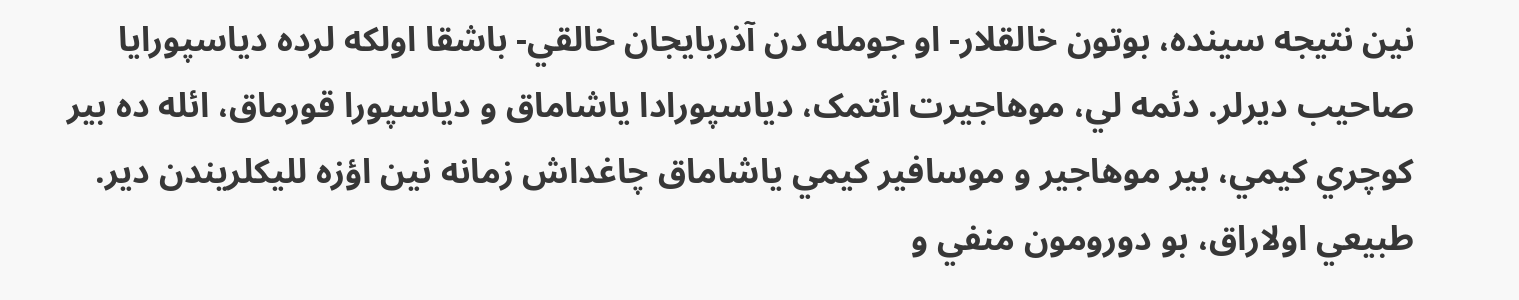نين نتيجه سينده، بوتون خالقلار- او جومله دن آذربايجان خالقي- باشقا اولکه لرده دياسپورايا صاحیب ديرلر. دئمه لي، موهاجيرت ائتمک، دياسپورادا ياشاماق و دياسپورا قورماق، ائله ده بير کوچري کيمي، بير موهاجير و موسافير کيمي ياشاماق چاغداش زمانه نين اؤزه لليکلريندن دير. طبيعي اولاراق، بو دورومون منفي و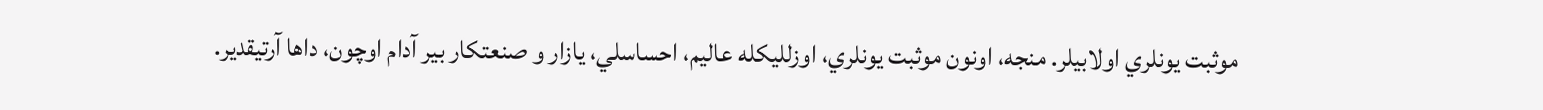موثبت يونلري اولابيلر. منجه، اونون موثبت يونلري، اوزلليکله عاليم، احساسلي، يازار و صنعتکار بير آدام اوچون، داها آرتيقدير.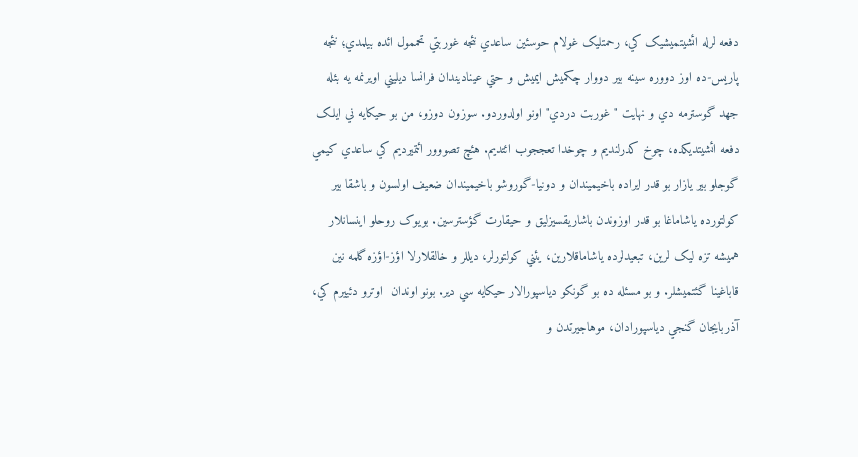دفعه لرله ائشيتميشيک کي، رحمتليک غولام حوسئين ساعدي نئجه غوربتي تحممول ائده بيلمدي؛ نئجه پاريس-ده اوز دووره سينه بير دووار چکميش ايميش و حتي عيناديندان فرانسا ديليني اويرنمه يه بئله جهد گوسترمه دي و نهايت "غوربت دردي" اونو اولدوردو. سوزون دوزو، من بو حيکايه ني ايلک دفعه ائشيتديکده، چوخ کدرلنديم و چوخدا تعججوب ائتديم. هئچ تصووور ائتميرديم کي ساعدي کيمي گوجلو بير يازار بو قدر ايراده باخيميندان و دونيا-گوروشو باخيميندان ضعيف اولسون و باشقا بير کولتورده ياشاماغا بو قدر اوزوندن باشاريقسيزليق و حيقارت گؤسترسين. بويوک روحلو اينسانلار هميشه تزه لیک لرين، تبعیدلرده ياشاماقلارين، يئني کولتورلر، ديللر و خالقلارلا اؤز-اؤزه گلمه نين قاباغينا گئتميشلر. و بو مسئله ده بو گونکو دياسپورالار حيکايه سي دير. بونو اوندان  اوترو دئييرم کي، آذربايجان گنجي دياسپورادان، موهاجيرتدن و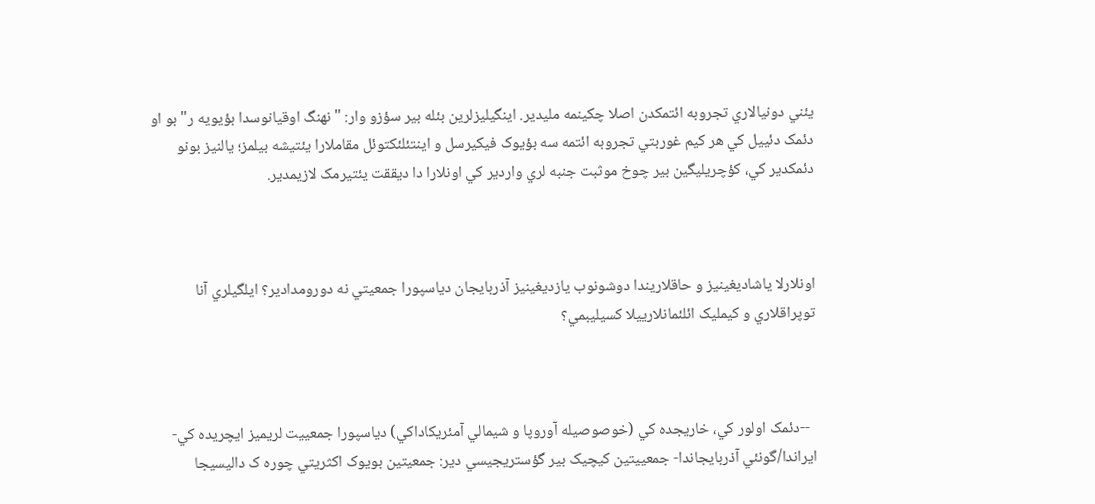يئني دونيالاري تجروبه ائتمکدن اصلا چکينمه مليدير. اينگيليزلرين بئله بير سؤزو وار: "نهنگ اوقيانوسدا بؤيويه ر" بو او دئمک دئييل کي هر کيم غوربتي تجروبه ائتمه سه بؤيوک فيکيرسل و اينتئلئکتوئل مقاملارا يئتيشه بيلمز؛ يالنيز بونو دئمکدير کي، کؤچريليگين بير چوخ موثبت جنبه لري واردير کي اونلارا دا ديققت يئتيرمک لازيمدير.



اونلارلا ياشاديغينيز و حاقلاريندا دوشونوب يازديغينيز آذربايجان دياسپورا جمعيتي نه دورومدادير؟ ايلگيلري آنا توپراقلاري و کيمليک ائلئمانلارييلا کسيليبمي؟



  --دئمک اولور کي، خاريجده کي (خوصوصيله آوروپا و شيمالي آمئريکاداکي) دياسپورا جمعييت لريميز ايچريده کي- ايراندا/گونئي آذربايجاندا- جمعييتين کيچيک بير گؤستريجيسي دير: جمعيتين بويوک اکثريتي چوره ک داليسيجا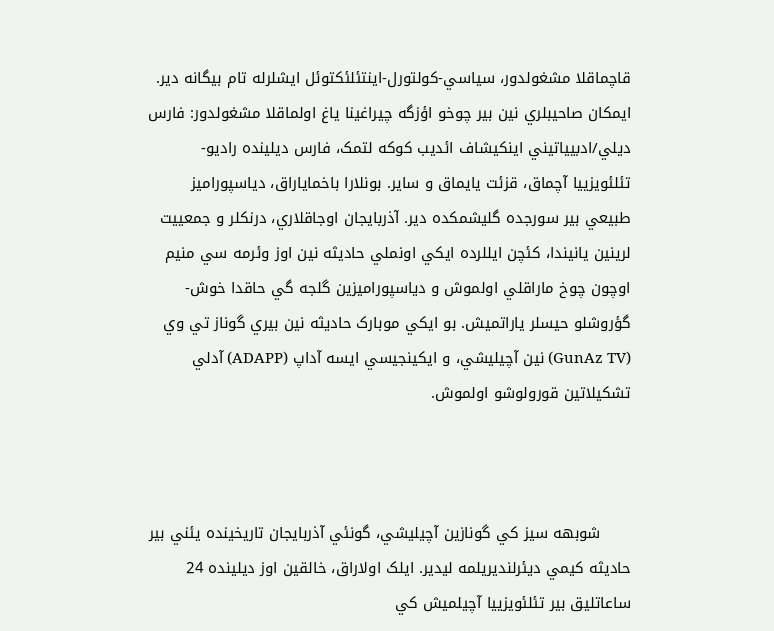قاچماقلا مشغولدور، سياسي-کولتورل-اينتئلئکتوئل ايشلرله تام بيگانه دير. ايمکان صاحیبلري نين بير چوخو اؤزگه چيراغينا ياغ اولماقلا مشغولدور: فارس ديلي/ادبيياتيني اينکيشاف ائديب کوکه لتمک، فارس ديلينده راديو-تئلئويزييا آچماق، قزئت يايماق و سایر. بونلارا باخماياراق، دياسپوراميز طبيعي بير سورجده گليشمکده دير. آذربايجان اوجاقلاري، درنکلر و جمعييت لرينین يانيندا، كئچن ايللرده ايکي اونملي حاديثه نين اوز وئرمه سي منيم اوچون چوخ ماراقلي اولموش و دياسپوراميزين گلجه گي حاقدا خوش-گؤروشلو حيسلر ياراتميش. بو ايکي موبارک حاديثه نين بيري گوناز تي وي (GunAz TV) نين آچيليشي، و ايکينجيسي ايسه آداپ (ADAPP) آدلي تشکيلاتين قورولوشو اولموش.



      شوبهه سيز کي گونازين آچيليشي، گونئي آذربايجان تاريخينده يئني بير حاديثه کيمي ديئرلنديريلمه ليدير. ايلک اولاراق، خالقين اوز ديلينده 24 ساعاتليق بير تئلئويزييا آچيلميش کي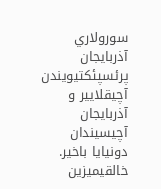سورولاري آذربايجان پرئسپئکتيويندن آچيقلايير و آذربايجان آچيسيندان دونيايا باخير. خالقيميزين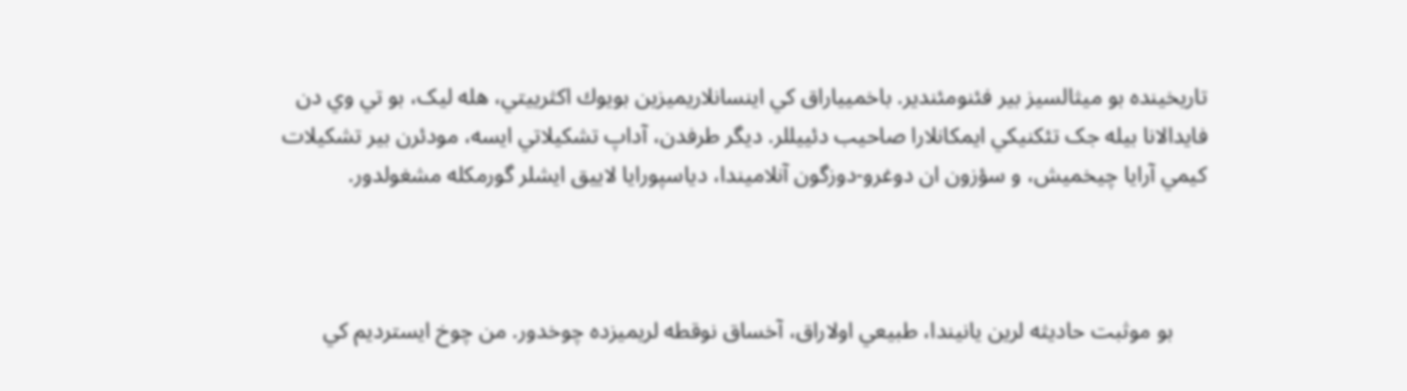تاريخينده بو ميثالسيز بير فئنومئندير. باخميياراق کي اينسانلاريميزين بويوك اکثرييتي، هله لیک، بو تي وي دن فايدالانا بيله جک تئکنيکي ايمکانلارا صاحیب دئييللر. ديگر طرفدن، آداپ تشکيلاتي ايسه، مودئرن بير تشکيلات کيمي آرايا چيخميش، و سؤزون ان دوغرو-دوزگون آنلاميندا، دياسپورايا لاييق ايشلر گورمکله مشغولدور.



      بو موثبت حاديثه لرين يانيندا، طبيعي اولاراق، آخساق نوقطه لريميزده چوخدور. من چوخ ايسترديم کي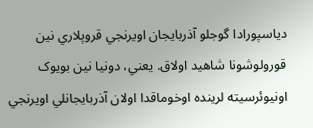دياسپورادا گوجلو آذربايجان اويرنجي قروپلاري نين قورولوشونا شاهيد اولاق. يعني، دونيا نين بويوک اونيوئرسيته لرينده اوخوماقدا اولان آذربايجانلي اويرنجي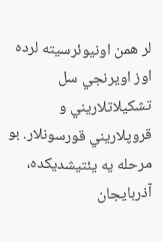لر همن اونيوئرسيته لرده اوز اويرنجي سل تشکيلاتلاريني و قروپلاريني قورسونلار. بو مرحله يه يئتيشديکده، آذربايجان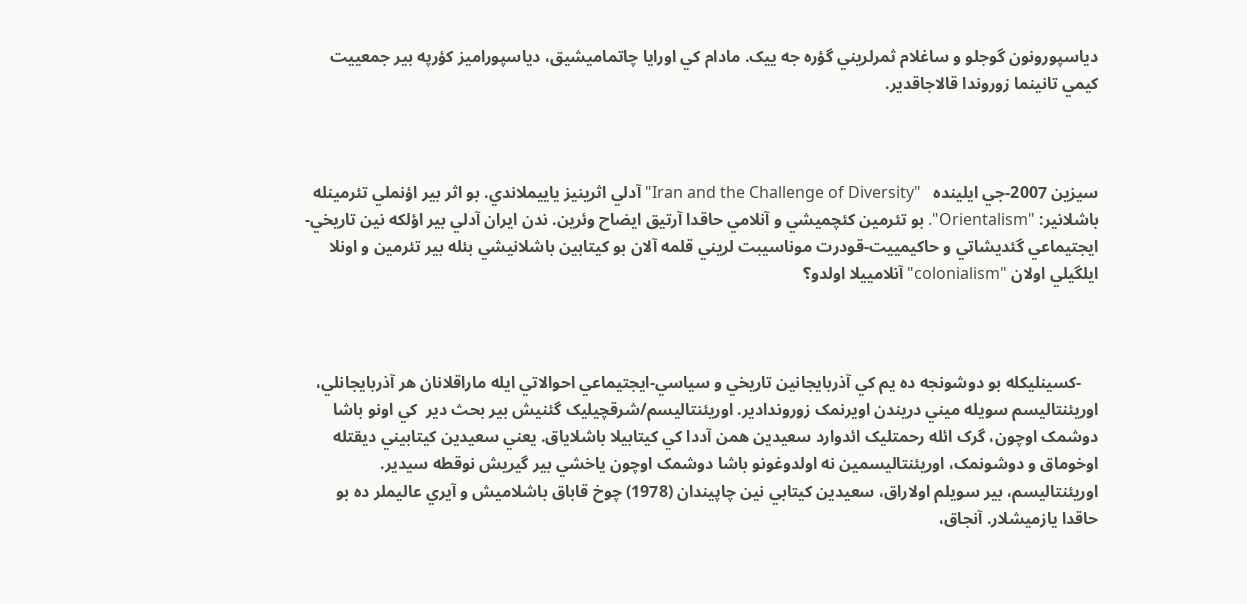دياسپورونون گوجلو و ساغلام ثمرلريني گؤره جه ييک. مادام کي اورايا چاتماميشيق، دياسپوراميز کؤرپه بير جمعييت کيمي تانينما زوروندا قالاجاقدير.



سيزين 2007-جي ايلينده   "Iran and the Challenge of Diversity" آدلي اثرينيز ياييملاندي. بو اثر بير اؤنملي تئرمينله باشلانير: "Orientalism". بو تئرمين کئچميشي و آنلامي حاقدا آرتيق ايضاح وئرين. ندن ايران آدلي بير اؤلکه نين تاريخي-ايجتيماعي گئديشاتي و حاکيمييت-قودرت موناسيبت لريني قلمه آلان بو کيتابين باشلانيشي بئله بير تئرمين و اونلا ايلگيلي اولان "colonialism" آنلامييلا اولدو؟



    -کسينليکله بو دوشونجه ده يم کي آذربايجانين تاريخي و سياسي-ايجتيماعي احوالاتي ايله ماراقلانان هر آذربايجانلي، اوريئنتاليسم سويله ميني دريندن اويرنمک زوروندادير. اوريئنتاليسم/شرقچيليک گئنيش بير بحث دير  کي اونو باشا دوشمک اوچون، گرک ائله رحمتليک ائدوارد سعيدين همن آددا کي کيتابيلا باشلاياق. يعني سعيدين کيتابيني ديقتله اوخوماق و دوشونمک، اوريئنتاليسمين نه اولدوغونو باشا دوشمک اوچون ياخشي بير گيريش نوقطه سيدير. اوريئنتاليسم، بير سويلم اولاراق، سعيدين کيتابي نين چاپيندان (1978) چوخ قاباق باشلاميش و آيري عاليملر ده بو حاقدا يازميشلار. آنجاق،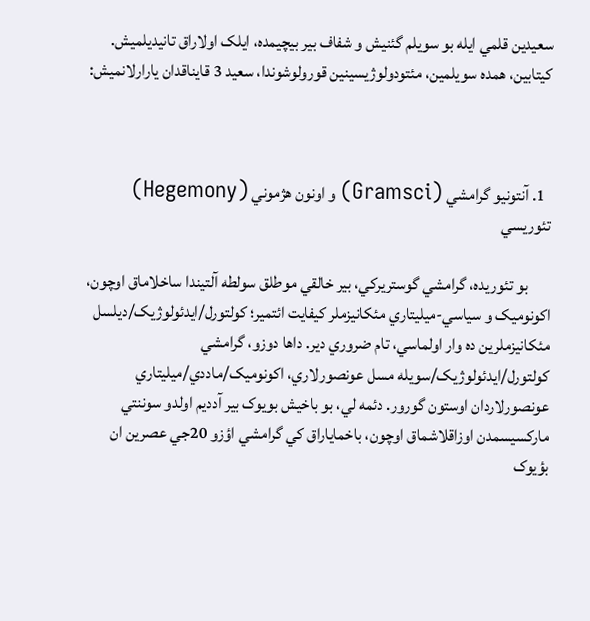سعيدين قلمي ايله بو سويلم گئنيش و شفاف بير بيچيمده، ايلک اولاراق تانيديلميش. کيتابين، همده سويلمين، مئتودولوژیسینین قورولوشوندا، سعید 3 قايناقدان يارارلانميش:



  1. آنتونيو گرامشي (Gramsci) و اونون هژموني (Hegemony)  تئوريسي

       بو تئوريده، گرامشي گوستريرکي، بير خالقي موطلق سولطه آلتيندا ساخلاماق اوچون، اكونوميک و سياسي-ميليتاري مئکانيزملر کيفايت ائتمير؛ کولتورل/ايدئولوژيک/ديلسل مئکانيزملرين ده وار اولماسي، تام ضروري دير. داها دوزو، گرامشي کولتورل/ايدئولوژيک/سويله مسل عونصورلاري، اکونوميک/ماددي/ميليتاري عونصورلاردان اوستون گورور. دئمه لي، بو باخيش بويوک بير آدديم اولدو سوننتي ماركسيسمدن اوزاقلاشماق اوچون، باخماياراق کي گرامشي اؤزو 20جي عصرين ان بؤيوک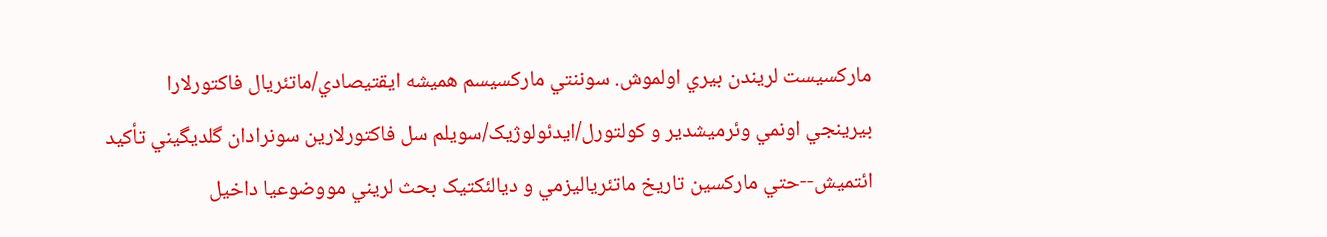مارکسيست لريندن بيري اولموش. سوننتي ماركسيسم هميشه ايقتيصادي/ماتئريال فاكتورلارا بيرينجي اونمي وئرميشدير و کولتورل/ايدئولوژيک/سويلم سل فاکتورلارين سونرادان گلديگيني تأکيد ائتميش--حتي ماركسين تاريخ ماتئرياليزمي و ديالئکتيک بحث لريني مووضوعيا داخيل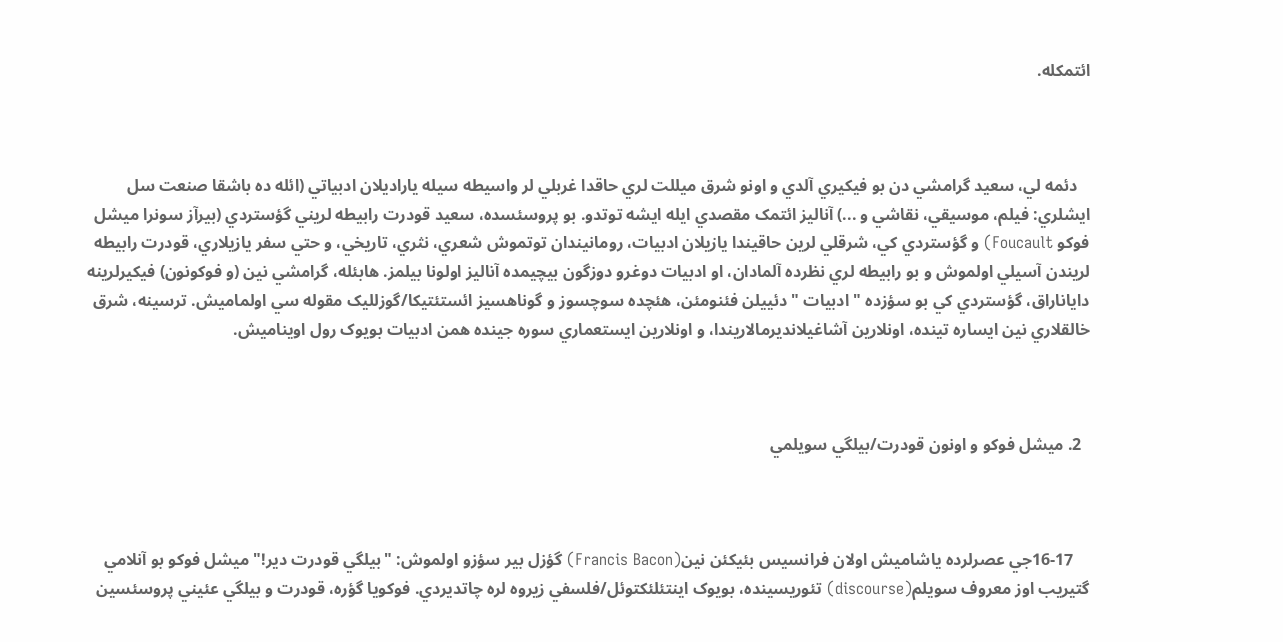ائتمکله.



   دئمه لي، سعيد گرامشي دن بو فيکيري آلدي و اونو شرق ميللت لري حاقدا غربلي لر واسيطه سيله ياراديلان ادبياتي (ائله ده باشقا صنعت سل ايشلري: فيلم، موسيقي، نقاشي و ...) آناليز ائتمک مقصدي ايله ايشه توتدو. بو پروسئسده، سعيد قودرت رابيطه لريني گؤستردي (بیرآز سونرا میشل فوکو Foucault) و گؤستردي کي، شرقلي لرين حاقيندا يازيلان ادبيات، رومانيندان توتموش شعري، نثري، تاريخي، و حتي سفر يازيلاري، قودرت رابيطه لريندن آسيلي اولموش و بو رابيطه لري نظرده آلمادان، او ادبيات دوغرو دوزگون بيچيمده آناليز اولونا بيلمز. هابئله، گرامشي نين (و فوكونون) فيکيرلرينه داياناراق، گؤستردي کي بو سؤزده " ادبيات " دئييلن فئنومئن، هئچده سوچسوز و گوناهسيز ائستئتيکا/گوزلليک مقوله سي اولماميش. ترسينه، شرق خالقلاري نين ايساره تينده، اونلارين آشاغيلانديرمالاريندا، و اونلارين ايستعماري سوره جينده همن ادبيات بويوک رول اويناميش.



  2. ميشل فوکو و اونون قودرت/بيلگي سويلمي



    16-17جي عصرلرده ياشاميش اولان فرانسيس بئیکئن نین(Francis Bacon) گؤزل بير سؤزو اولموش: "بيلگي قودرت دير!" ميشل فوکو بو آنلامي گتيريب اوز معروف سويلم(discourse) تئوريسينده، بويوک اينتئلئکتوئل/فلسفي زيروه لره چاتديردي. فوکويا گؤره، قودرت و بيلگي عئيني پروسئسين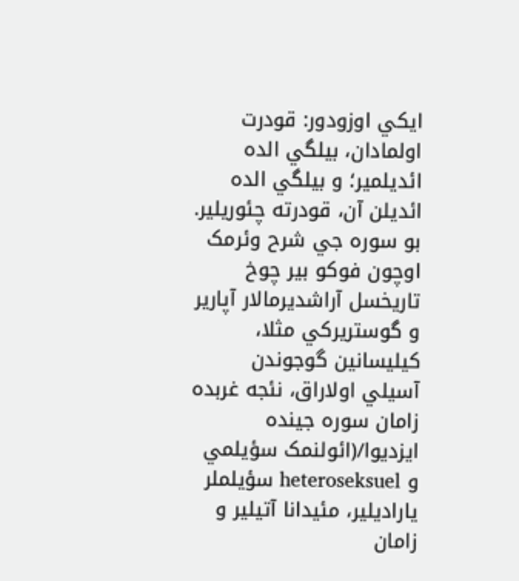ايکي اوزودور: قودرت اولمادان، بيلگي الده ائديلمير؛ و بيلگي الده ائديلن آن، قودرته چئوريلير. بو سوره جي شرح وئرمک اوچون فوکو بير چوخ تاريخسل آراشديرمالار آپارير و گوستريرکي مثلا، کيليسانين گوجوندن آسيلي اولاراق، نئجه غربده زامان سوره جينده ایزدیوا/(ائولنمک سؤيلمي و heteroseksuel سؤيلملر ياراديلير، مئيدانا آتيلير و زامان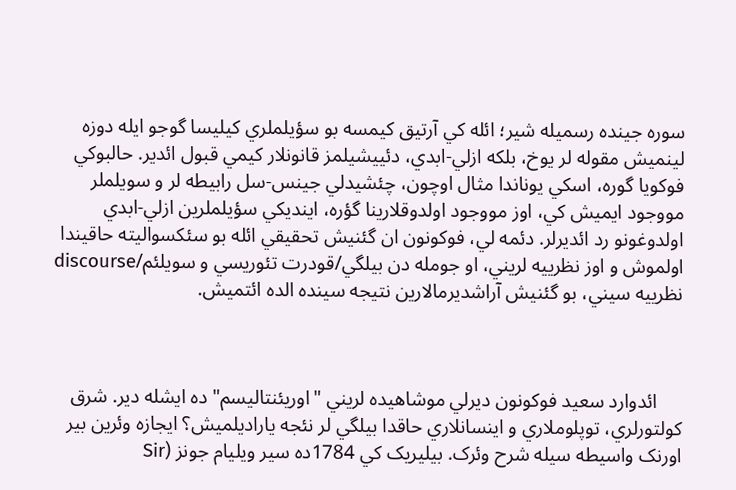سوره جينده رسميله شير؛ ائله کي آرتيق کيمسه بو سؤيلملري کيليسا گوجو ايله دوزه لينميش مقوله لر يوخ، بلکه ازلي-ابدي، دئييشيلمز قانونلار کيمي قبول ائدير. حالبوکي فوکويا گوره، اسکي يوناندا مثال اوچون، چئشيدلي جينس-سل رابيطه لر و سويلملر مووجود ايميش کي، اوز مووجود اولدوقلارينا گؤره، اينديکي سؤيلملرين ازلي-ابدي اولدوغونو رد ائديرلر. دئمه لي، فوکونون ان گئنيش تحقيقي ائله بو سئكسواليته حاقيندا اولموش و اوز نظرييه لريني، او جومله دن بيلگي/قودرت تئوريسي و سويلئم/discourse  نظرييه سيني، بو گئنيش آراشديرمالارين نتيجه سينده الده ائتميش.



     ائدوارد سعيد فوکونون دیرلي موشاهيده لريني "اوريئنتاليسم" ده ايشله دير. شرق کولتورلري، توپلوملاري و اينسانلاري حاقدا بيلگي لر نئجه ياراديلميش؟ ايجازه وئرين بير اورنک واسيطه سيله شرح وئرک. بيليريک کي 1784ده سير ويليام جونز (Sir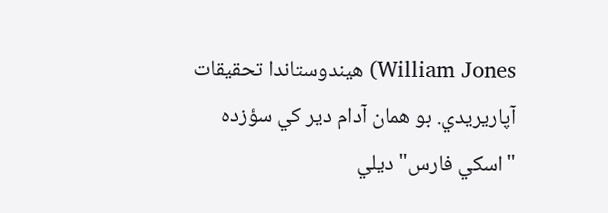William Jones) هيندوستاندا تحقيقات آپاريريدي. بو همان آدام دير کي سؤزده "اسکي فارس" ديلي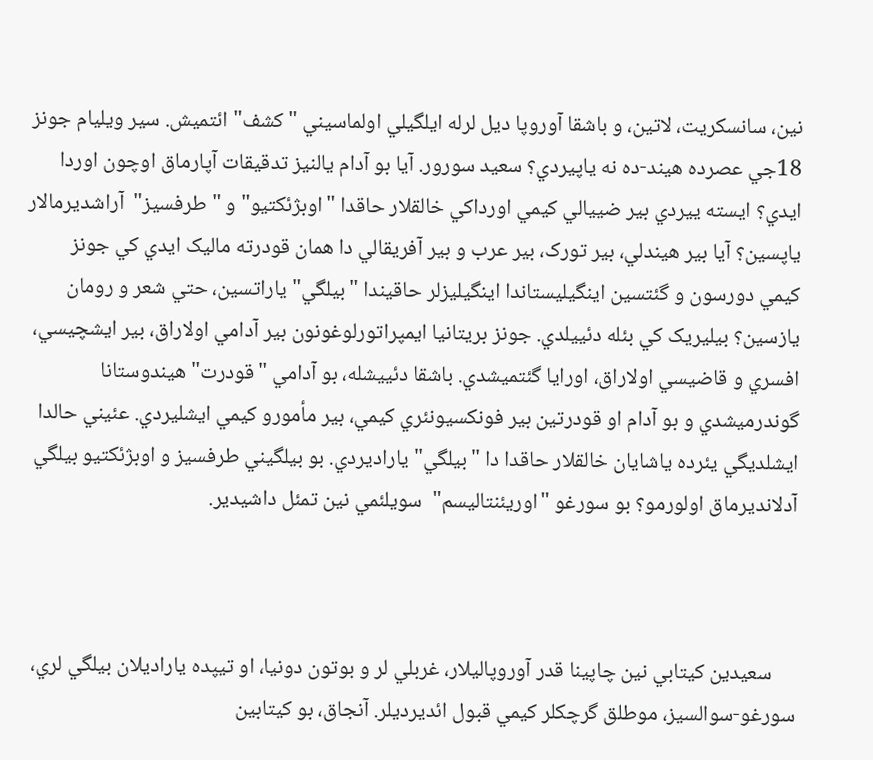نين، سانسکريت، لاتين، و باشقا آوروپا ديل لرله ايلگيلي اولماسيني "کشف" ائتميش. سير ويليام جونز 18جي عصرده هيند-ده نه ياپيردي؟ سعيد سورور. آيا بو آدام يالنيز تدقيقات آپارماق اوچون اوردا ايدي؟ ايسته یيردي بير ضييالي کيمي اورداکي خالقلار حاقدا "اوبژئكتيو" و "طرفسيز"  آراشديرمالار ياپسين؟ آيا بير هيندلي، بير تورک، بير عرب و بير آفريقالي دا همان قودرته ماليک ايدي کي جونز کيمي دورسون و گئتسين اينگيليستاندا اينگيليزلر حاقيندا "بيلگي" ياراتسين، حتي شعر و رومان يازسين؟ بيليريک کي بئله دئييلدي. جونز بريتانيا ایمپراتورلوغونون بير آدامي اولاراق، بير ايشچيسي، افسري و قاضيسي اولاراق، اورايا گئتميشدي. باشقا دئييشله، بو آدامي "قودرت" هيندوستانا گوندرميشدي و بو آدام او قودرتين بير فونکسيونئري کيمي، بير مأمورو کيمي ايشليردي. عئيني حالدا ايشلديگي يئرده ياشايان خالقلار حاقدا دا "بيلگي" ياراديردي. بو بيلگيني طرفسيز و اوبژئكتيو بيلگي آدلانديرماق اولورمو؟ بو سورغو "اوريئنتاليسم"  سويلئمي نين تمئل داشيدير.



     سعيدين کيتابي نين چاپينا قدر آوروپاليلار، غربلي لر و بوتون دونيا، او تيپده ياراديلان بيلگي لري، سورغو-سوالسيز، موطلق گرچکلر کيمي قبول ائديرديلر. آنجاق، بو کيتابين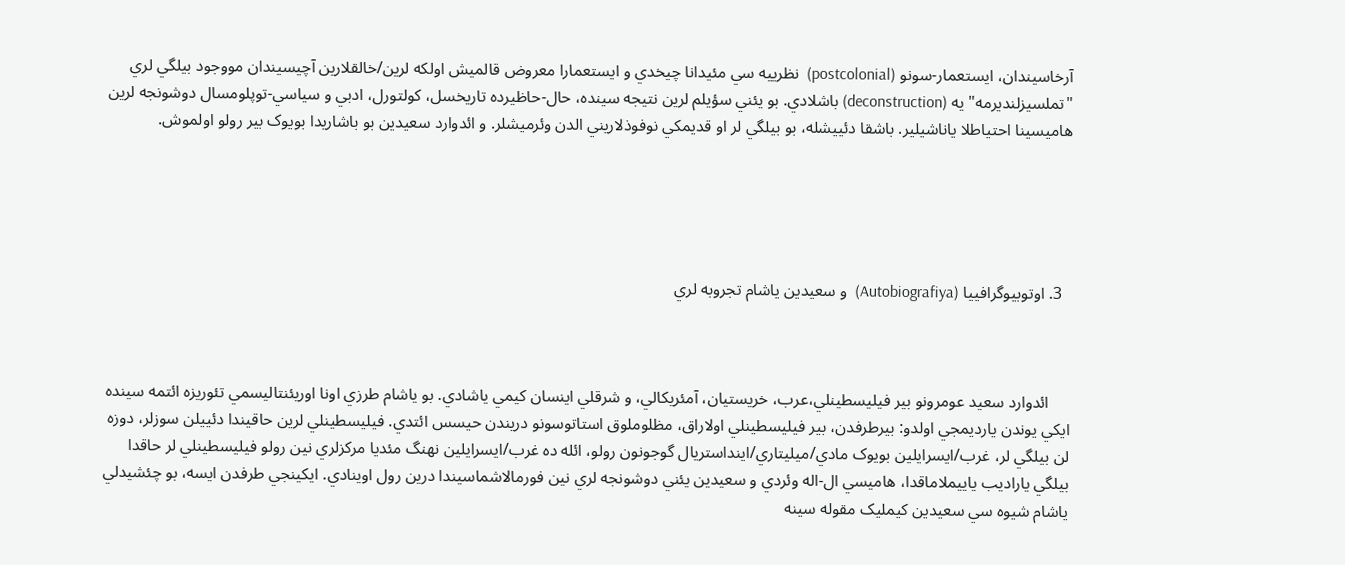آرخاسيندان، ايستعمار-سونو (postcolonial)  نظرييه سي مئيدانا چيخدي و ايستعمارا معروض قالميش اولکه لرين/خالقلارين آچيسيندان مووجود بيلگي لري "تملسيزلنديرمه" يه (deconstruction) باشلادي. بو يئني سؤيلم لرين نتيجه سينده، حال-حاظيرده تاريخسل، کولتورل، ادبي و سياسي-توپلومسال دوشونجه لرين هاميسينا احتياطلا ياناشيلير. باشقا دئييشله، بو بيلگي لر او قديمکي نوفوذلاريني الدن وئرميشلر. و ائدوارد سعيدين بو باشاريدا بويوک بير رولو اولموش.





  3. اوتوبيوگرافييا (Autobiografiya)  و سعیدين ياشام تجروبه لري



     ائدوارد سعيد عومرونو بير فيليسطينلي،عرب، خريستيان، آمئريکالي، و شرقلي اينسان کيمي ياشادي. بو ياشام طرزي اونا اوريئنتاليسمي تئوريزه ائتمه سينده ايکي يوندن يارديمجي اولدو: بيرطرفدن، بير فيليسطينلي اولاراق، مظلوملوق استاتوسونو دريندن حيسس ائتدي. فيليسطينلي لرين حاقيندا دئييلن سوزلر، دوزه لن بيلگي لر، غرب/ايسرايلين بويوک مادي/ميليتاري/اينداستريال گوجونون رولو، ائله ده غرب/ايسرايلين نهنگ مئديا مرکزلري نين رولو فيليسطينلي لر حاقدا بيلگي ياراديب ياييملاماقدا، هاميسي ال-اله وئردي و سعيدين يئني دوشونجه لري نين فورمالاشماسيندا درين رول اوينادي. ايکينجي طرفدن ايسه، بو چئشيدلي ياشام شيوه سي سعيدين کيمليک مقوله سينه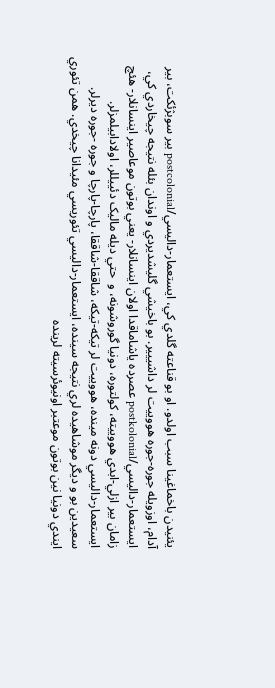يئنيدن باخماغينا سبب اولدو. او بو قناعته گلدي کي، ايستعمار-داليسي/postcolonial بير سوبژئکت، بير آدام، اوزويله جوره-جوره هووييت لر داشييير. بو باخيشي گليشديردي و اوندان بئله نتيجه چيخاردي کي، ايستعمار-داليسي/postkolonial عصرده ياشاماقدا اولان اينسانلار- يعني بوتون موعاصير اينسانلار- هئچ زامان بير ازلي-ابدي هووييته، كولتوره، دونيا گوروشونه، و  حتي ديله ماليک دئييللر، اولادابيلمزلر. ايستعمار-داليسي دونه مينده، هووييت لر تيکه-تيکه، شاققا-شاققا، پارچا-پارچا و جوره -جوره ديرلر. سعيدين بو و ديگر موشاهيده لري نتيجه سينده، ايستعمار-داليسي تئوريسي مئيدانا چيخدي. همن تئوري ايندي دونيا نين بوتون موعتبر اونيوئرسيته لرينده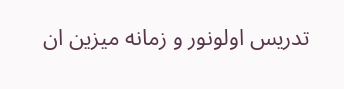تدريس اولونور و زمانه ميزين ان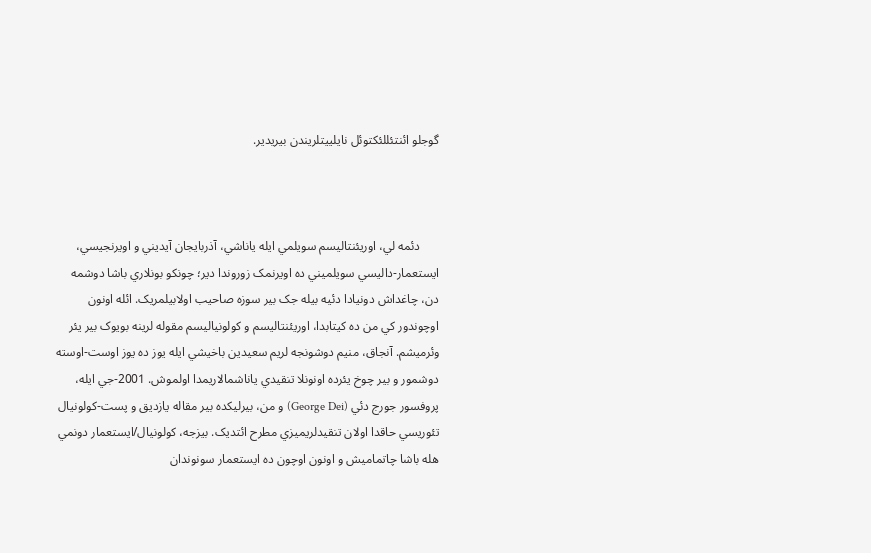گوجلو ائنتئللئکتوئل نایلییتلریندن بيريدير.



      دئمه لي، اوريئنتاليسم سويلمي ايله ياناشي، آذربايجان آيديني و اويرنجيسي، ايستعمار-داليسي سويلميني ده اويرنمک زوروندا دير؛ چونکو بونلاري باشا دوشمه دن، چاغداش دونيادا دئيه بيله جک بير سوزه صاحيب اولابيلمريک. ائله اونون اوچوندور کي من ده کيتابدا، اوريئنتاليسم و کولونياليسم مقوله لرينه بويوک بير يئر وئرميشم. آنجاق، منيم دوشونجه لريم سعيدين باخيشي ايله يوز ده يوز اوست-اوسته دوشمور و بير چوخ يئرده اونونلا تنقيدي ياناشمالاريمدا اولموش. 2001-جي ايله، پروفسور جورج دئي (George Dei) و من، بيرليکده بير مقاله يازديق و پست-کولونيال تئوريسي حاقدا اولان تنقيدلريميزي مطرح ائتديک. بيزجه، كولونيال/ايستعمار دونمي هله باشا چاتماميش و اونون اوچون ده ايستعمار سونوندان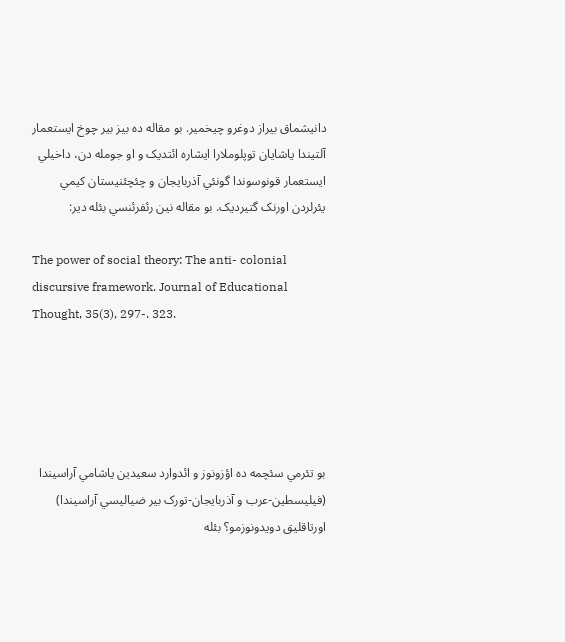دانيشماق بيراز دوغرو چيخمير. بو مقاله ده بيز بير چوخ ايستعمار آلتيندا ياشايان توپلوملارا ايشاره ائتديک و او جومله دن، داخيلي ايستعمار قونوسوندا گونئي آذربايجان و چئچئنيستان کيمي يئرلردن اورنک گتيرديک. بو مقاله نين رئفرئنسي بئله دير:

The power of social theory: The anti- colonial discursive framework. Journal of Educational Thought, 35(3), 297-. 323.





بو تئرمي سئچمه ده اؤزونوز و ائدوارد سعيدين ياشامي آراسيندا (فيليسطين-عرب و آذربايجان-تورک بير ضياليسي آراسيندا) اورتاقليق دويدونوزمو؟ بئله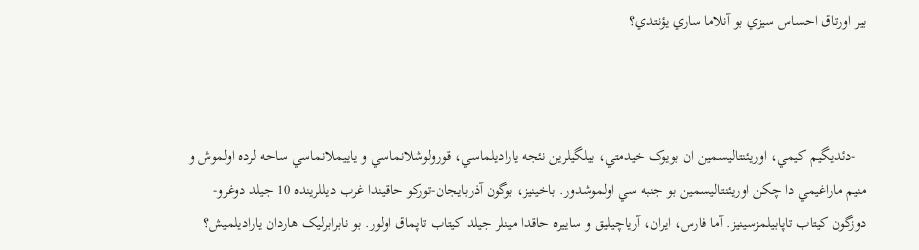بير اورتاق احساس سيزي بو آنلاما ساري يؤنتدي؟



   -دئديگيم کيمي، اوريئنتاليسمين ان بويوک خيدمتي، بيلگيلرين نئجه ياراديلماسي، قورولوشلانماسي و ياييملانماسي ساحه لرده اولموش و منيم ماراغيمي دا چکن اوريئنتاليسمين بو جنبه سي اولموشدور. باخينيز، بوگون آذربايجان-تورکو حاقيندا غرب ديللرينده 10 جيلد دوغرو-دوزگون کيتاب تاپابيلمزسينيز. آما فارس، ايران، آرياچيليق و ساييره حاقدا مينلر جيلد کيتاب تاپماق اولور. بو نابرابرليک هاردان ياراديلميش؟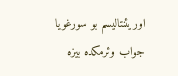اوريئنتاليسم بو سورغويا جواب وئرمکده بيزه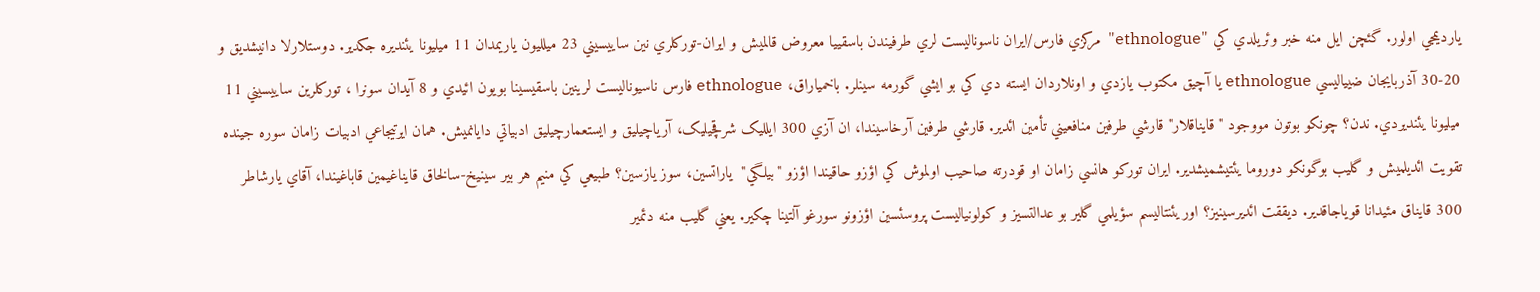يارديمجي اولور. گئچن ايل منه خبر وئريلدي کي "ethnologue"  مرکزي فارس/ايران ناسوناليست لري طرفيندن باسقييا معروض قالميش و ايران-تورکلري نين ساييسيني 23 ميلليون ياريمدان 11 ميليونا يئنديره جکدير. دوستلارلا دانيشديق و 20-30 آذربايجان ضيياليسي ethnologue یا آچيق مکتوب يازدي و اونلاردان ايسته دي کي بو ايشي گورمه سينلر. باخمياراق، ethnologue فارس ناسیونالیست لرینین باسقيسينا بويون ائيدي و 8 آيدان سونرا ، تورکلرين ساييسيني 11 ميليونا يئنديردي. ندن؟ چونکو بوتون مووجود "قايناقلار" قارشي طرفين منافعيني تأمين ائدير. قارشي طرفين آرخاسيندا، ان آزي 300 ايلليک شرقچيليک، آرياچيليق و ايستعمارچيليق ادبياتي دايانميش. همان ايرتيجاعي ادبيات زامان سوره جينده تقويت ائديلميش و گليب بوگونکو دوروما يئتيشميشدير. ايران تورکو هانسي زامان او قودرته صاحیب اولموش کي اؤزو حاقيندا اؤزو "بيلگي"  ياراتسين، سوز يازسين؟ طبيعي کي منيم هر بير سينيخ-سالخاق قايناغيمين قاباغيندا، آقاي يارشاطر 300 قايناق مئيدانا قوياجاقدير. ديققت ائديرسينيز؟ اوريئنتاليسم سؤيلمي گلير بو عدالتسيز و كولونياليست پروسئسين اؤزونو سورغو آلتينا چکير. يعني گليب منه دئمير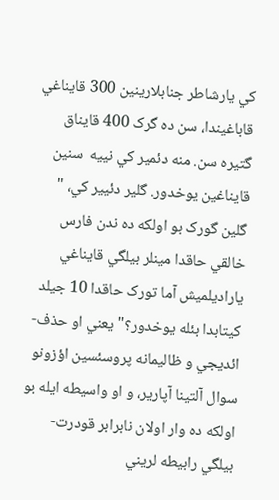کي يارشاطر جنابلارینین 300 قایناغي قاباغيندا، سن ده گرک 400 قايناق گتيره سن. منه دئمير کي نييه  سنين قايناغين يوخدور. گلير دئيير کي، " گلين گورک بو اولکه ده ندن فارس خالقي حاقدا مينلر بيلگي قايناغي يارادیلميش آما تورک حاقدا 10 جيلد کيتابدا بئله يوخدور؟" يعني او حذف-ائديجي و ظاليمانه پروسئسين اؤزونو سوال آلتينا آپارير، و او واسيطه ايله بو اولکه ده وار اولان نابرابر قودرت-بيلگي رابيطه لريني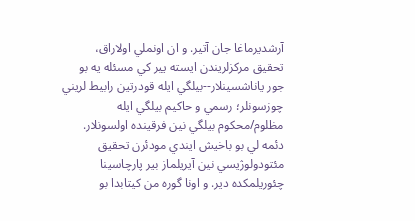آرشديرماغا جان آتير. و ان اونملي اولاراق، تحقيق مرکزلريندن ايسته یير کي مسئله يه بو جور ياناشسينلار--بيلگي ايله قودرتين رابيط لريني چوزسونلر؛ رسمي و حاکيم بيلگي ايله مظلوم/محکوم بيلگي نين فرقينده اولسونلار. دئمه لي بو باخيش ايندي مودئرن تحقيق مئتودولوژيسي نين آيريلماز بير پارچاسينا چئوريلمکده دير. و اونا گوره من کيتابدا بو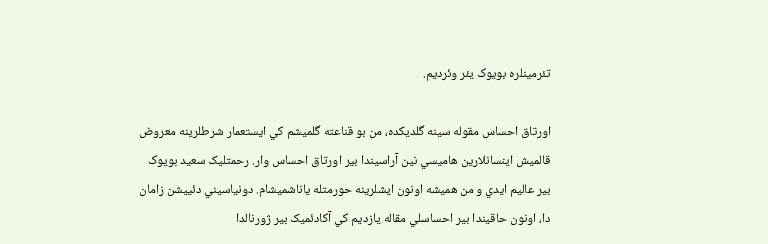تئرمينلره بويوک يئر وئرديم.

اورتاق احساس مقوله سينه گلديکده، من بو قناعته گلميشم کي ايستعمار شرطلرينه معروض قالميش اينسانلارين هاميسي نين آراسيندا بير اورتاق احساس وار. رحمتليک سعيد بويوک بير عاليم ايدي و من هميشه اونون ايشلرينه حورمتله ياناشميشام. دونياسيني دئييشن زامان دا، اونون حاقيندا بير احساسلي مقاله يازديم کي آکادئميک بير ژورنالدا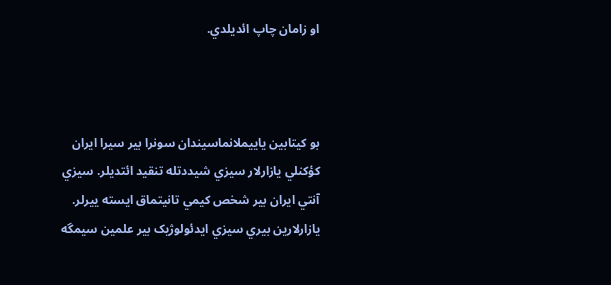او زامان چاپ ائديلدي.



بو کيتابين ياييملانماسيندان سونرا بير سيرا ايران کؤکنلي يازارلار سيزي شيددتله تنقيد ائتديلر. سيزي آنتي ايران بير شخص کيمي تانيتماق ايسته ييرلر. يازارلارين بيري سيزي ايدئولوژيک بير علمين سيمگه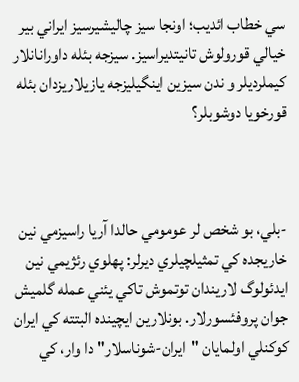سي خطاب ائديب؛ اونجا سيز چاليشيرسيز ايراني بير خيالي قورولوش تانيتديراسيز. سيزجه بئله داورانانلار کيملرديلر و ندن سيزين اينگيليزجه يازيلاريزدان بئله قورخويا دوشوبلر؟



-بلي، بو شخص لر عومومي حالدا آريا راسيزمي نين خاريجده کي تمثيلچيلري ديرلر: پهلوي رئژيمي نين ايدئولوگ لاريندان توتموش تاکي يئني عمله گلميش جوان پروفئسورلار. بونلارين ايچينده البتته کي ايران کوکنلي اولمايان "ايران-شوناسلار" دا وار، کي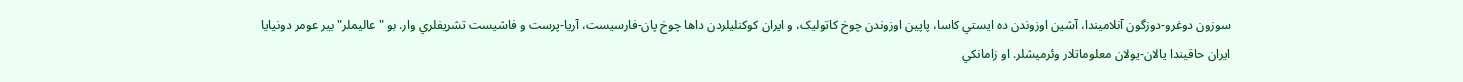سوزون دوغرو-دوزگون آنلاميندا، آشين اوزوندن ده ايستي کاسا، پاپين اوزوندن چوخ کاتوليک، و ايران کوکنليلردن داها چوخ پان-فارسيست، آريا-پرست و فاشيست تشريفلري وار. بو "عاليملر" بير عومر دونيايا ايران حاقيندا يالان-يولان معلوماتلار وئرميشلر. او زامانکي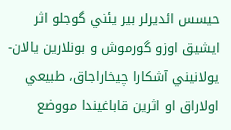حيسس ائديرلر بير يئني گوجلو اثر ايشيق اوزو گورموش و بونلارين يالان-يولانيني آشکارا چيخاراجاق، طبيعي اولاراق او اثرين قاباغيندا مووضع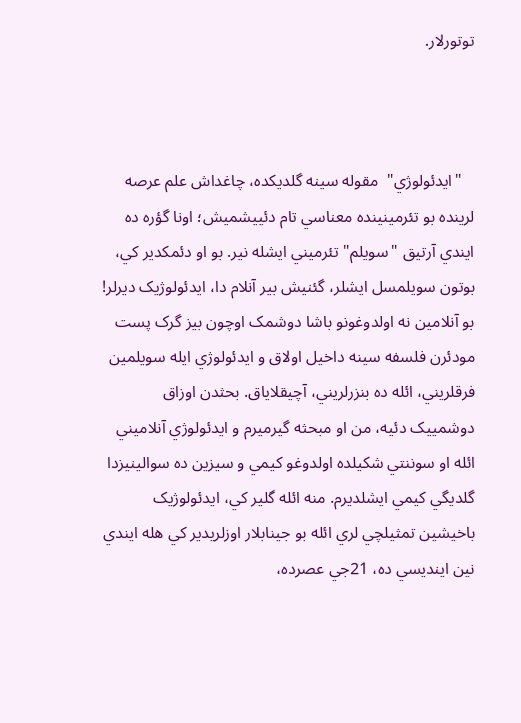توتورلار.



   "ايدئولوژي"  مقوله سينه گلديکده، چاغداش علم عرصه لرينده بو تئرمينينده معناسي تام دئييشميش؛ اونا گؤره ده ايندي آرتیق "سويلم" تئرميني ايشله نير. بو او دئمکدير کي، بوتون سويلمسل ايشلر، گئنیش بیر آنلام دا، ايدئولوژيک ديرلر! بو آنلامين نه اولدوغونو باشا دوشمک اوچون بيز گرک پست مودئرن فلسفه سينه داخيل اولاق و ايدئولوژي ايله سويلمين فرقلريني، ائله ده بنزرلريني، آچيقلاياق. بحثدن اوزاق دوشمييک دئيه، من او مبحثه گيرميرم و ايدئولوژي آنلاميني ائله او سوننتي شکيلده اولدوغو کيمي و سيزين ده سوالينيزدا گلديگي کيمي ايشلديرم. منه ائله گلير کي، ايدئولوژيک باخيشين تمثيلچي لري ائله بو جينابلار اوزلريدير کي هله ايندي نين اينديسي ده، 21جي عصرده،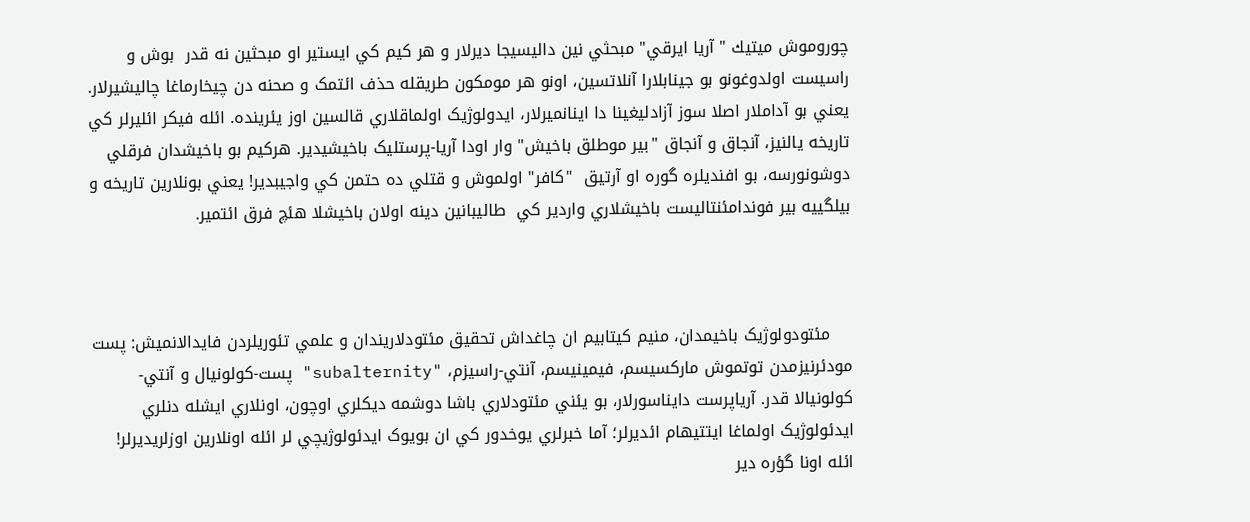چوروموش ميتيك " آريا ايرقي" مبحثي نين داليسيجا ديرلار و هر کيم کي ايستير او مبحثين نه قدر  بوش و راسيست اولدوغونو بو جينابلارا آنلاتسين، اونو هر مومکون طريقله حذف ائتمک و صحنه دن چيخارماغا چاليشيرلار. يعني بو آداملار اصلا سوز آزادليغينا دا اينانميرلار، ايدولوژيک اولماقلاري قالسين اوز يئرينده. ائله فيکر ائليرلر کي تاريخه يالنيز، آنجاق و آنجاق "بير موطلق باخيش" وار اودا آريا-پرستليک باخيشيدير. هرکيم بو باخيشدان فرقلي دوشونورسه، بو افنديلره گوره او آرتيق  "کافر" اولموش و قتلي ده حتمن کي واجيبدير! يعني بونلارين تاريخه و بيلگييه بير فوندامئنتاليست باخيشلاري واردير کي  طاليبانين دينه اولان باخيشلا هئچ فرق ائتمير.



    مئتودولوژيک باخيمدان، منيم کيتابيم ان چاغداش تحقيق مئتودلاريندان و علمي تئوريلردن فايدالانميش: پست مودئرنيزمدن توتموش ماركسيسم، فیمينيسم، آنتي-راسيزم، "subalternity" پست-کولونيال و آنتي-کولونيالا قدر. آرياپرست دايناسورلار، بو يئني مئتودلاري باشا دوشمه ديکلري اوچون، اونلاري ايشله دنلري ايدئولوژيک اولماغا ايتتيهام ائديرلر؛ آما خبرلري يوخدور کي ان بويوک ايدئولوژيچي لر ائله اونلارين اوزلريديرلر! ائله اونا گؤره دير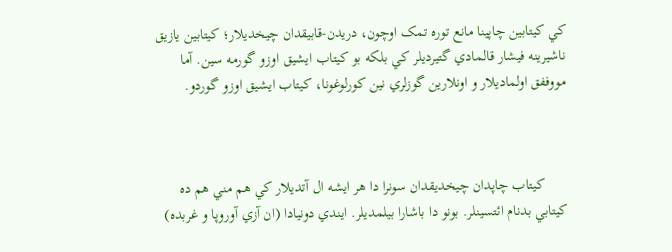کي کيتابين چاپينا مانع توره تمک اوچون، دريدن-قابيقدان چيخديلار؛ کيتابين يازيق ناشيرينه فيشار قالمادي گتيرديلر کي بلکه بو کيتاب ايشيق اوزو گورمه سين. آما مووففق اولماديلار و اونلارين گوزلري نين کورلوغونا، کيتاب ايشيق اوزو گوردو.



      کيتاب چاپدان چيخديقدان سونرا دا هر ايشه ال آتديلار کي هم مني هم ده کيتابي بدنام ائتسينلر. بونو دا باشارا بيلمديلر. ايندي دونيادا (ان آزي آوروپا و غربده)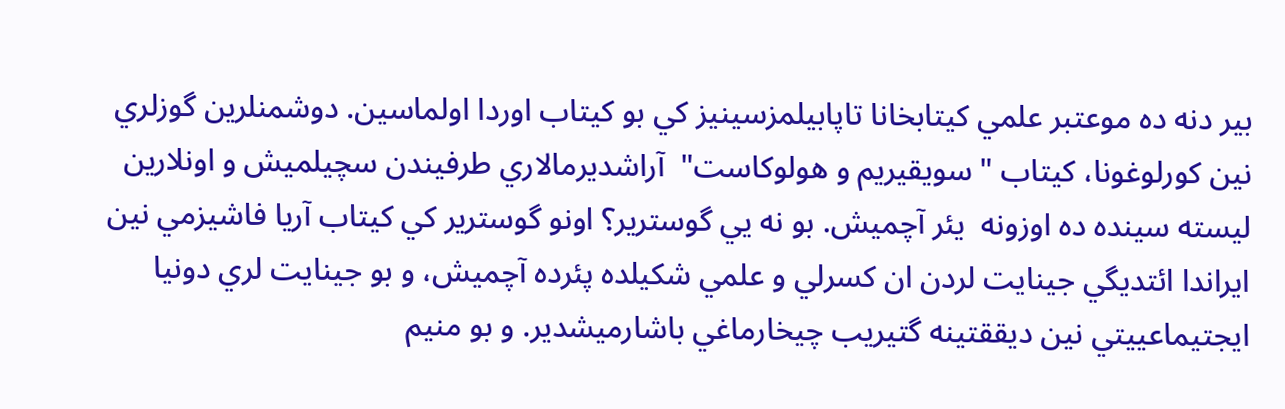بير دنه ده موعتبر علمي کيتابخانا تاپابيلمزسينيز کي بو کيتاب اوردا اولماسين. دوشمنلرين گوزلري نين کورلوغونا، کيتاب " سويقيريم و هولوكاست"  آراشديرمالاري طرفيندن سچيلميش و اونلارين  ليسته سينده ده اوزونه  يئر آچميش. بو نه يي گوسترير؟ اونو گوسترير کي کيتاب آريا فاشيزمي نين ايراندا ائتديگي جينايت لردن ان کسرلي و علمي شکيلده پئرده آچميش، و بو جينايت لري دونيا ايجتيماعييتي نين ديققتينه گتيريب چيخارماغي باشارميشدير. و بو منيم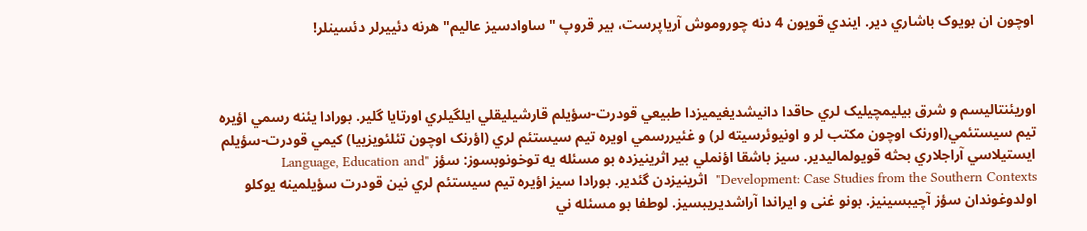اوچون ان بويوک باشاري دير. ايندي قويون 4 دنه چوروموش آرياپرست، بير قروپ "ساوادسيز عاليم" هرنه دئييرلر دئسينلر!



اوريئنتاليسم و شرق بيليمچيليک لري حاقدا دانيشديغيميزدا طبيعي قودرت-سؤيلم قارشيليقلي ايلگيلري اورتايا گلير. بورادا يئنه رسمي اؤيره تيم سيستئمي(اورنک اوچون مکتب لر و اونيوئرسيته لر) و غئيررسمي اويره تيم سيستئم لري (اؤرنک اوچون تئلئويزييا) کيمي قودرت-سؤيلم ايستيلاسي آراجلاري بحثه قويولماليدير. سيز باشقا اؤنملي بير اثرينيزده بو مسئله يه توخونوبسوز: سؤز "Language, Education and Development: Case Studies from the Southern Contexts"  اثرينيزدن گئدير. بورادا سيز اؤيره تيم سيستئم لري نين قودرت سؤيلمينه يوکلو اولدوغوندان سؤز آچيبسينيز. بونو غنی و ايراندا آراشديريبسيز. لوطفا بو مسئله ني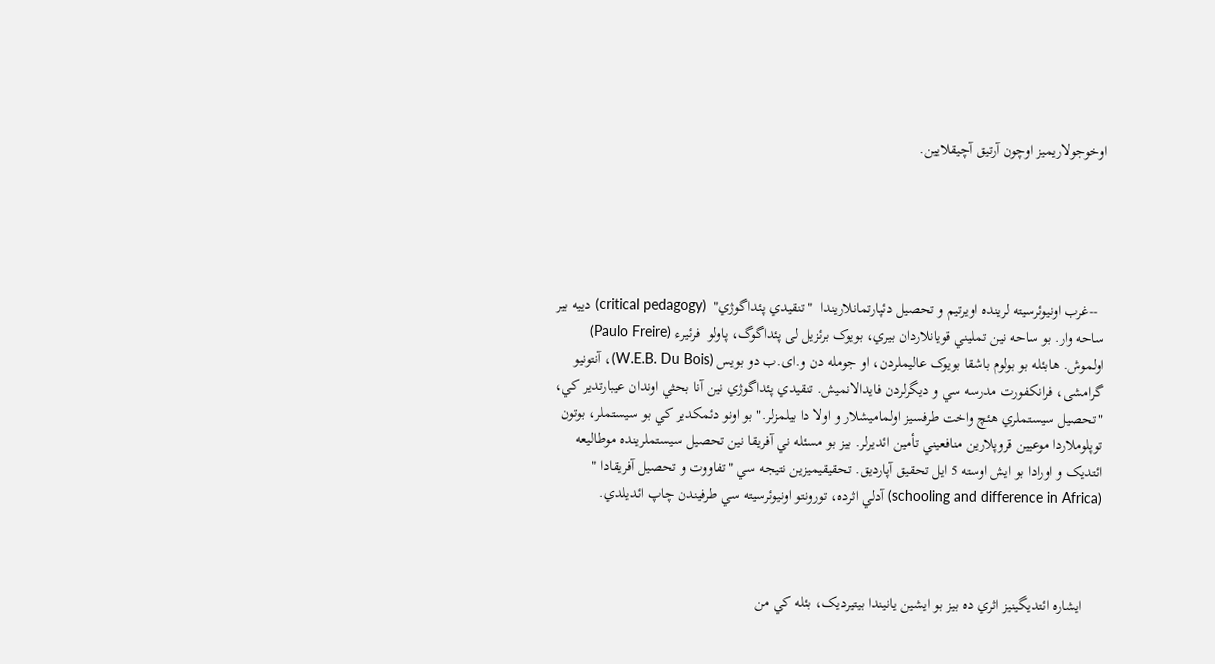اوخوجولاريميز اوچون آرتيق آچيقلايين.





  --غرب اونيوئرسيته لرينده اويرتيم و تحصيل دئپارتمانلاریندا  "تنقيدي پئداگوژي"  (critical pedagogy) دييه بير ساحه وار. بو ساحه نين تمليني قويانلاردان بيري، بويوک برئزيل لی پئداگوگ، پاولو  فرئيرء (Paulo Freire) اولموش. هابئله بو بولوم باشقا بويوک عاليملردن، او جومله دن و.ای.ب دو بویس (W.E.B. Du Bois)، آنتونیو گرامشی، فرانکفورت مدرسه سي و ديگرلردن فايدالانميش. تنقيدي پئداگوژي نين آنا بحثي اوندان عيبارتدير کي، "تحصيل سيستملري هئچ واخت طرفسيز اولماميشلار و اولا دا بيلمزلر." بو اونو دئمکدير کي بو سيستملر، بوتون توپلوملاردا موعيين قروپلارين منافعيني تأمين ائديرلر. بيز بو مسئله ني آفريقا نين تحصيل سيستملرينده موطاليعه ائتديک و اورادا بو ايش اوسته 5 ايل تحقيق آپارديق. تحقيقيميزين نتيجه سي "تفاووت و تحصيل آفريقادا "  (schooling and difference in Africa) آدلي اثرده، تورونتو اونيوئرسيته سي طرفيندن چاپ ائديلدي.



     ايشاره ائتديگينيز اثري ده بيز بو ايشين يانيندا بيتيرديک، بئله کي من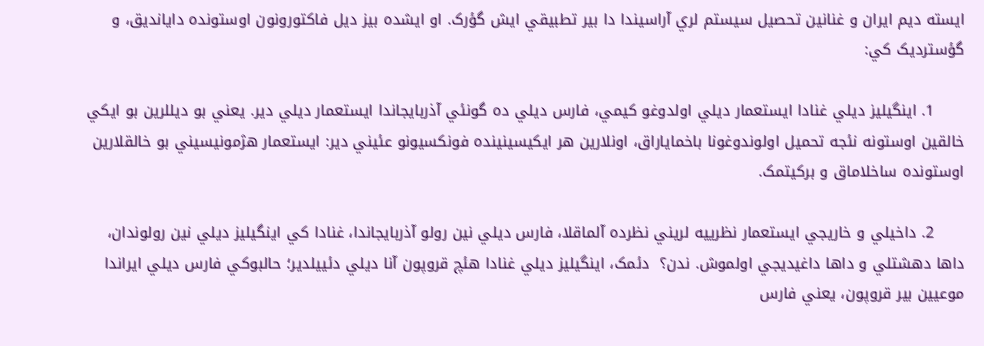ايسته ديم ايران و غنانين تحصيل سيستم لري آراسيندا دا بير تطبيقي ايش گؤرک. او ايشده بيز ديل فاکتورونون اوستونده دايانديق، و گؤسترديک کي:

      1. اينگيليز ديلي غنادا ايستعمار ديلي اولدوغو کيمي، فارس ديلي ده گونئي آذربايجاندا ايستعمار ديلي دير. يعني بو ديللرين بو ايکي خالقين اوستونه نئجه تحميل اولوندوغونا باخمایاراق، اونلارين هر ايکيسينينده فونکسيونو عئيني دير: ايستعمار هژمونيسيني بو خالقلارين اوستونده ساخلاماق و برکيتمک.

      2. داخيلي و خاريجي ايستعمار نظرييه لريني نظرده آلماقلا، فارس ديلي نين رولو آذربايجاندا، غنادا کي اينگيليز ديلي نين رولوندان، داها دهشتلي و داها داغيديجي اولموش. ندن؟  دئمک، اينگيليز ديلي غنادا هئچ قروپون آنا ديلي دئييلدير؛ حالبوکي فارس ديلي ايراندا موعيين بير قروپون، يعني فارس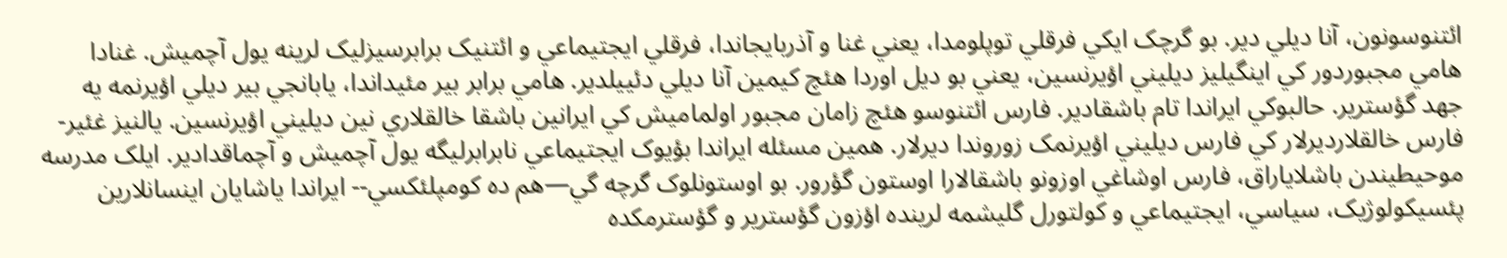ائتنوسونون، آنا ديلي دير. بو گرچک ايکي فرقلي توپلومدا، يعني غنا و آذربايجاندا، فرقلي ايجتيماعي و ائتنيک برابرسيزليک لرينه يول آچميش. غنادا هامي مجبوردور کي اينگيليز ديليني اؤيرنسين، يعني بو ديل اوردا هئچ کيمين آنا ديلي دئييلدير. هامي برابر بير مئيداندا، يابانجي بير ديلي اؤيرنمه يه جهد گؤسترير. حالبوکي ايراندا تام باشقادير. فارس ائتنوسو هئچ زامان مجبور اولماميش کي ايرانين باشقا خالقلاري نين ديليني اؤيرنسين. یالنیز غئير-فارس خالقلارديرلار کي فارس ديليني اؤيرنمک زوروندا ديرلار. همين مسئله ايراندا بؤيوک ايجتيماعي نابرابرليگه يول آچميش و آچماقدادير. ايلک مدرسه موحيطيندن باشلاياراق، فارس اوشاغي اوزونو باشقالارا اوستون گؤرور. بو اوستونلوک گرچه گي—هم ده کومپلئکسي-- ايراندا ياشايان اينسانلارين پئسيکولوژيک، سياسي، ايجتيماعي و کولتورل گليشمه لرينده اؤزون گؤسترير و گؤسترمکده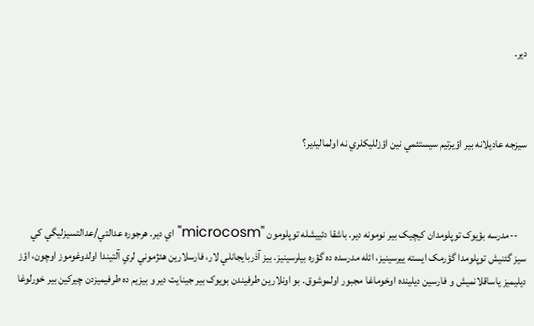دير.



سيزجه عاديلانه بير اؤيرتيم سيستئمي نين اؤزلليکلري نه اولماليدير؟



    --مدرسه بؤيوک توپلومدان کيچيک بير نومونه دير. باشقا دئييشله توپلومون "microcosm" اي دير. هرجوره عدالتي/عدالتسيزليگي کي سيز گئنيش توپلومدا گؤرمک ايسته یيرسينيز، ائله مدرسده ده گؤره بيلرسينيز. بيز آذربايجانلي لار، فارسلارين هئژموني لري آلتيندا اولدوغوموز اوچون، اؤز ديليميز ياساقلانميش و فارسين ديلينده اوخوماغا مجبور اولموشوق. بو اونلارين طرفيندن بويوک بير جينايت دير و بيزيم ده طرفيميزدن چيرکين بير خورلوغا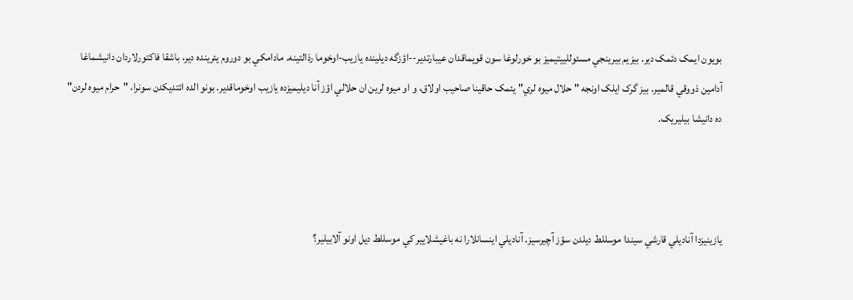بويون ايمک دئمک دير. بيزيم بيرينجي مسئوللييتيميز بو خورلوغا سون قويماقدان عيبارتدير--اؤزگه ديلينده يازيب-اوخوما رذالتینه. مادامکي بو دوروم يئرينده دير، باشقا فاکتورلاردان دانيشماغا آدامين ذووقي قالمير. بيز گرک ايلک اونجه " حلال ميوه لري" يئمک حاقينا صاحیب اولاق، و او ميوه لرين ان حلالي اؤز آنا ديليميزده يازيب اوخوماقدير. بونو الده ائتدیکدن سونرا، "حرام ميوه لردن" ده دانيشا بيليريک.



يازينيزدا آناديلي قارشي سيندا موسللط ديلدن سؤز آچيرسيز. آناديلي اينسانلارا نه باغيشلايير کي موسللط ديل اونو آلابيلير؟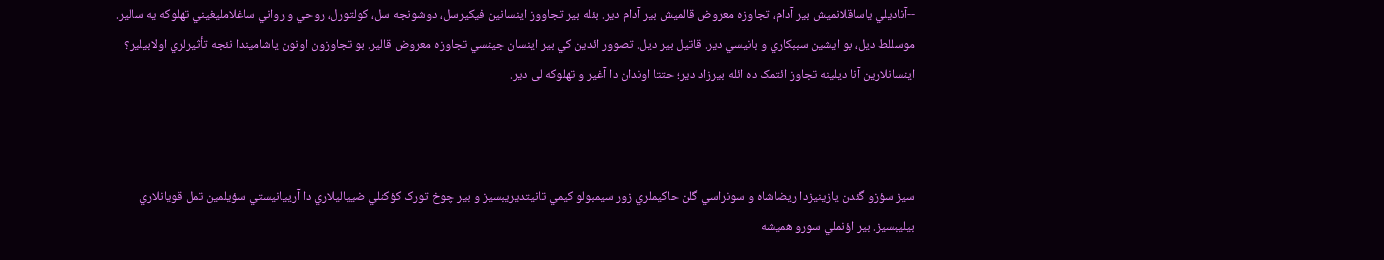--آناديلي ياساقلانميش بير آدام، تجاوزه معروض قالميش بير آدام دير. بئله بير تجاووز اينسانين فيکيرسل، دوشونجه سل، کولتورل، روحي و رواني ساغلامليغيني تهلوکه يه سالير. موسللط ديل، بو ايشين سببکاري و بانيسي دير. قاتيل بير ديل. تصوور ائدين کي بير اينسان جينسي تجاوزه معروض قالير. بو تجاوزون اونون ياشاميندا نئجه تأثيرلري اولابيلير؟ اينسانلارين آنا ديلينه تجاوز ائتمک ده ائله بيرزاد دير؛ حتتا اوندان دا آغیر و تهلوکه لی دیر.



سيز سؤزو گئدن يازينيزدا ريضاشاه و سونراسي گلن حاکيملري زور سيمبولو کيمي تانيتديريبسيز و بير چوخ تورک کؤکنلي ضيیاليلاري دا آرييانيستي سؤيلمين تمل قويانلاري بيليبسيز. بير اؤنملي سورو هميشه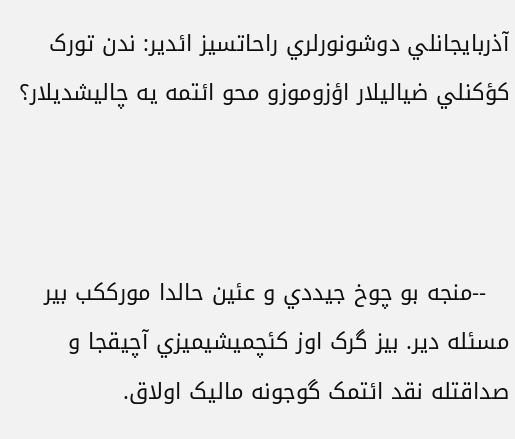آذربايجانلي دوشونورلري راحاتسيز ائدير: ندن تورک کؤکنلي ضياليلار اؤزوموزو محو ائتمه يه چاليشديلار؟



   --منجه بو چوخ جيددي و عئين حالدا مورککب بير مسئله دير. بيز گرک اوز كئچميشيميزي آچيقجا و صداقتله نقد ائتمک گوجونه ماليک اولاق.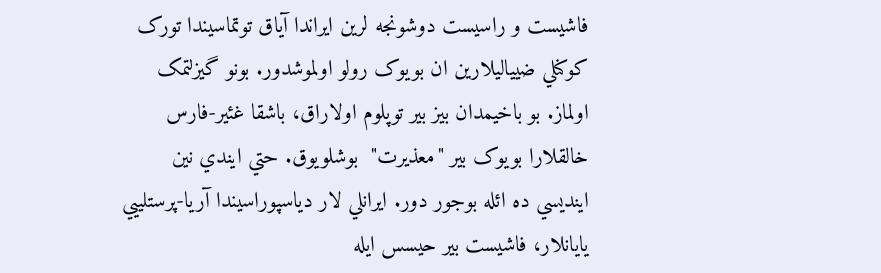فاشيست و راسيست دوشونجه لرين ايراندا آياق توتماسيندا تورک کوکنلي ضيياليلارين ان بويوک رولو اولموشدور. بونو گيزلتمک اولماز. بو باخيمدان بيز بير توپلوم اولاراق، باشقا غئير-فارس خالقلارا بويوک بير "معذیرت"  بوشلويوق. حتي ايندي نين اينديسي ده ائله بوجور دور. ايرانلي لار دياسپوراسيندا آريا-پرستلييي يايانلار، فاشيست بير حيسس ايله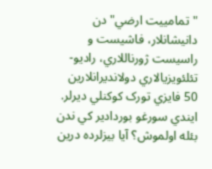"تمامييت ارضي" دن دانيشانلار، فاشيست و راسيست ژورناللاري، راديو-تئلئويزيالاري دولانديرانلارین 50 فايزي تورک کوکنلي ديرلر. ايندي سورغو بوردادير کي ندن بئله اولموش؟ آيا بيزلرده درين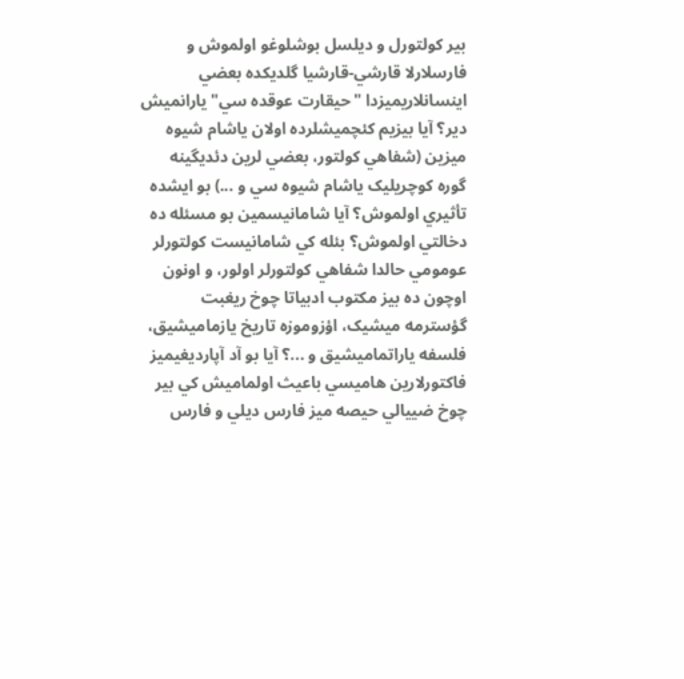بير کولتورل و ديلسل بوشلوغو اولموش و فارسلارلا قارشي-قارشيا گلديکده بعضي اينسانلاريميزدا "حيقارت عوقده سي" يارانميش دیر؟ آيا بيزيم كئچميشلرده اولان ياشام شيوه ميزين (شفاهي کولتور، بعضي لرين دئديگينه گوره کوچريليک ياشام شيوه سي و ...) بو ايشده تأثيري اولموش؟ آيا شامانيسمين بو مسئله ده دخالتي اولموش؟ بئله کي شامانيست کولتورلر عومومي حالدا شفاهي کولتورلر اولور، و اونون اوچون ده بيز مکتوب ادبياتا چوخ ريغبت گؤسترمه ميشيک، اؤزوموزه تاريخ يازماميشيق، فلسفه ياراتماميشيق و ...؟ آيا بو آد آپارديغيميز فاکتورلارين هاميسي باعيث اولماميش کي بير چوخ ضييالي حيصه ميز فارس ديلي و فارس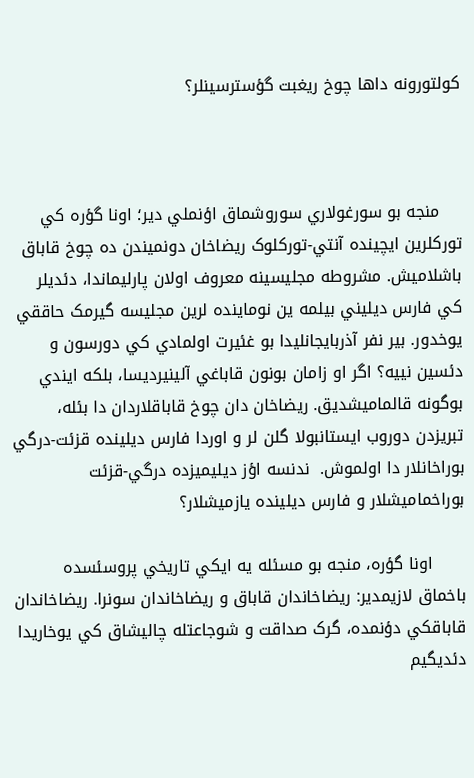کولتورونه داها چوخ ريغبت گؤسترسينلر؟



    منجه بو سورغولاري سوروشماق اؤنملي دير؛ اونا گؤره کي تورکلرين ايچينده آنتي-تورکلوک ريضاخان دونميندن ده چوخ قاباق باشلاميش. مشروطه مجليسينه معروف اولان پارليماندا، دئديلر کي فارس ديليني بيلمه ين نوماينده لرين مجليسه گیرمک حاققي يوخدور. بير نفر آذربايجانليدا بو غئيرت اولمادي کي دورسون و دئسين نييه؟ اگر او زامان بونون قاباغي آلينيرديسا، بلکه ايندي بوگونه قالماميشديق. ريضاخان دان چوخ قاباقلاردان دا بئله، تبريزدن دوروب ايستانبولا گلن لر و اوردا فارس ديلينده قزئت-درگي بوراخانلار دا اولموش.  ندنسه اؤز ديليميزده درگي-قزئت بوراخماميشلار و فارس ديلينده يازميشلار؟

      اونا گؤره، منجه بو مسئله يه ايکي تاريخي پروسئسده باخماق لازيمدير: ريضاخاندان قاباق و ريضاخاندان سونرا. ريضاخاندان قاباقکي دؤنمده، گرک صداقت و شوجاعتله چاليشاق کي يوخاريدا دئديگيم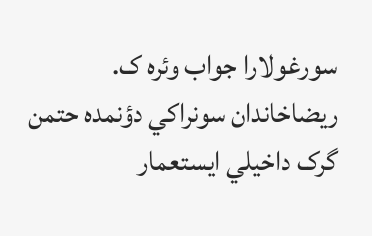سورغولارا جواب وئره ک. ريضاخاندان سونراکي دؤنمده حتمن گرک داخيلي ايستعمار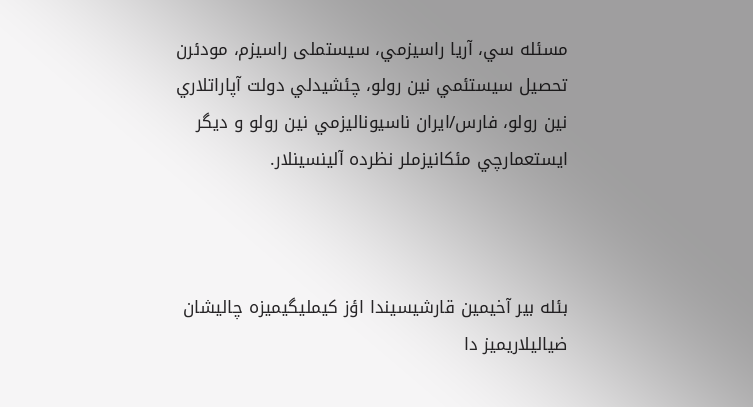مسئله سي، آريا راسيزمي، سیستملی راسیزم، مودئرن تحصيل سيستئمي نين رولو، چئشيدلي دولت آپاراتلاري نين رولو، فارس/ايران ناسيوناليزمي نين رولو و ديگر ايستعمارچي مئکانيزملر نظرده آلينسينلار.



بئله بير آخيمين قارشيسيندا اؤز کيمليگيميزه چاليشان ضياليلاريميز دا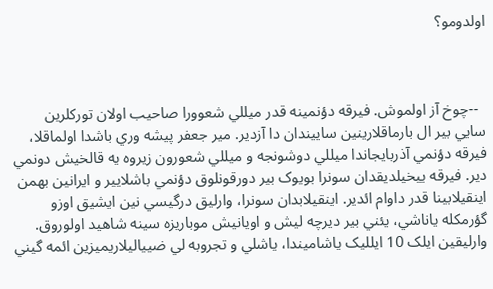اولدومو؟



  --چوخ آز اولموش. فيرقه دؤنمينه قدر ميللي شعوورا صاحیب اولان تورکلرين سايي بير ال بارماقلارينین ساييندان دا آزدير. مير جعفر پيشه وري باشدا اولماقلا، فيرقه دؤنمي آذربايجاندا ميللي دوشونجه و ميللي شعورون زيروه يه قالخيش دونمي دير. فيرقه ييخيلديقدان سونرا بويوک بير دورقونلوق دؤنمي باشلايير و ايرانين بهمن اينقيلابينا قدر داوام ائدير. اينقيلابدان سونرا، وارليق درگيسي نين ايشيق اوزو گؤرمکله ياناشي، يئني بير ديرچه ليش و اويانيش موباريزه سينه شاهيد اولوروق. وارليقين ايلک 10 ايلليک ياشاميندا، ياشلي و تجروبه لي ضيياليلاريميزين ائمه گيني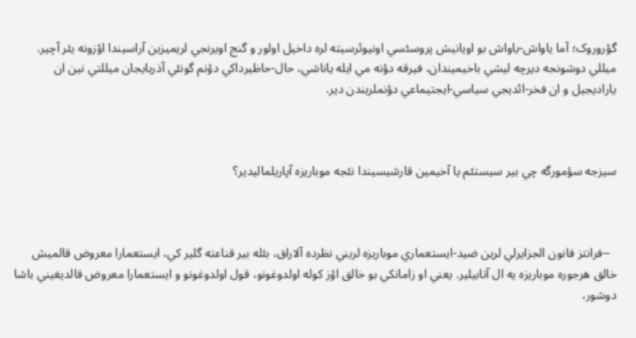گؤروروک؛ آما ياواش-ياواش بو اويانيش پروسئسي اونيوئرسيته لره داخيل اولور و گنج اويرنجي لريميزين آراسيندا اؤزونه يئر آچير. ميللي دوشونجه ديرچه ليشي باخيميندان، فيرقه دؤنه مي ايله ياناشي، حال-حاظيرداکي دؤنم گونئي آذربايجان ميللتي نين ان ياراديجيل و ان فخر-ائديجي سياسي-ايجتيماعي دؤنملريندن دير.



سيزجه سؤمورگه چي بير سيستئم يا آخيمين قارشيسيندا نئجه موباريزه آپاريلماليدير؟



  --فرانتز فانون الجزايرلي لرين ضيد-ايستعماري موباريزه لريني نظرده آلاراق، بئله بير قناعته گلير کي، ايستعمارا معروض قالميش خالق هرجوره موباريزه يه ال آتابيلير. يعني او زامانکي بو خالق اؤز کوله اولدوغونو، قول اولدوغونو و ايستعمارا معروض قالديغيني باشا دوشور،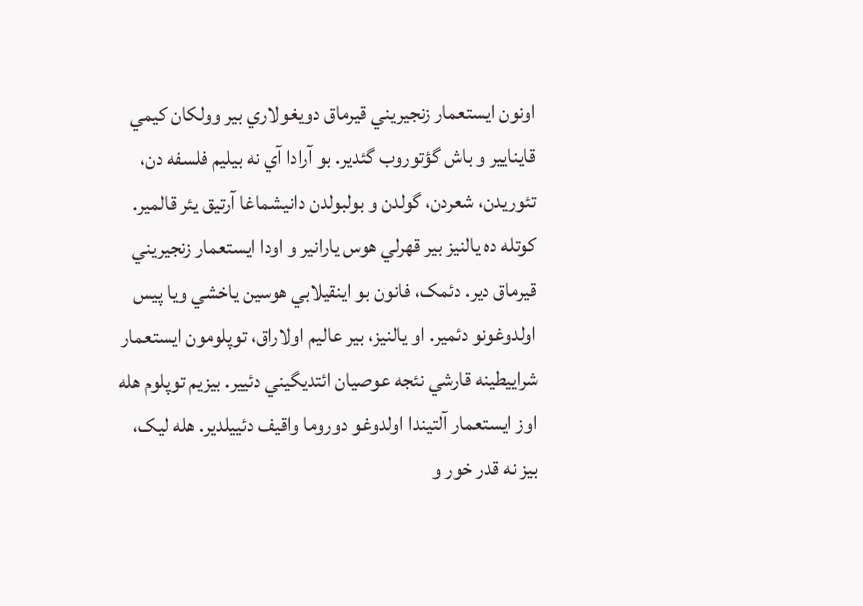اونون ايستعمار زنجيريني قيرماق دويغولاري بير وولكان کيمي قاينايير و باش گؤتوروب گئدير. بو آرادا آي نه بيليم فلسفه دن، تئوريدن، شعردن، گولدن و بولبولدن دانيشماغا آرتيق يئر قالمير. کوتله ده يالنيز بير قهرلي هوس يارانير و اودا ايستعمار زنجيريني قيرماق دير. دئمک، فانون بو اينقيلابي هوسين ياخشي ويا پيس اولدوغونو دئمير. او يالنيز، بير عاليم اولاراق، توپلومون ايستعمار شراييطينه قارشي نئجه عوصيان ائتديگيني دئيير. بيزيم توپلوم هله اوز ايستعمار آلتيندا اولدوغو دوروما واقيف دئييلدير. هله لیک، بيز نه قدر خور و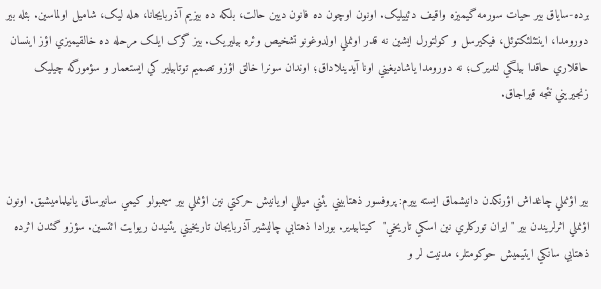برده-ساياق بير حيات سورمه گيميزه واقيف دئييليک. اونون اوچون ده فانون دیين حالت، بلکه ده بيزيم آذربايجانا، هله ليک، شاميل اولماسين. بئله بير دورومدا، اينتئلئکتوئل، فيکيرسل و کولتورل ايشين نه قدر اونملي اولدوغونو تشخيص وئره بيليريک. بيز گرک ايلک مرحله ده خالقيميزي اؤز اينسان حاقلاري حاقدا بيلگي لنديرک؛ نه دورومدا ياشاديغيني اونا آيدينلاداق؛ اوندان سونرا خالق اؤزو تصميم توتابيلير کي ايستعمار و سؤمورگه چيليک زنجيريني نئجه قيراجاق.



بير اؤنملي چاغداش اؤرنکدن دانيشماق ايسته ييرم: پروفسور ذهتابيني يئني ميللي اويانيش حرکتي نين اؤنملي بير سيمبولو کيمي سانيرساق يانيلماميشيق. اونون اؤنملي اثرلريندن بير "ايران تورکلري نين اسکي تاريخي"  کيتابيدير. بورادا ذهتابي چاليشير آذربايجان تاريخيني يئنيدن ريوايت ائتسين. سؤزو گئدن اثرده ذهتابي سانکي ايتيميش حوکومتلر، مدنيت لر و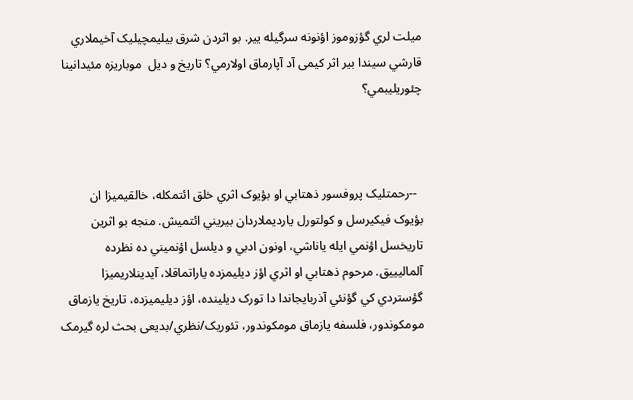ميلت لري گؤزوموز اؤنونه سرگيله يير. بو اثردن شرق بيليمچيليک آخيملاري قارشي سيندا بیر اثر کیمی آد آپارماق اولارمي؟ تاريخ و ديل  موباريزه مئيدانينا چئوريليبمي؟



  --رحمتليک پروفسور ذهتابي او بؤيوک اثري خلق ائتمکله، خالقيميزا ان بؤيوک فيکيرسل و کولتورل يارديملاردان بيريني ائتميش. منجه بو اثرين تاريخسل اؤنمي ايله ياناشي، اونون ادبي و ديلسل اؤنميني ده نظرده آلماليييق. مرحوم ذهتابي او اثري اؤز ديليمزده ياراتماقلا، آيدينلاريميزا گؤستردي کي گؤنئي آذربايجاندا دا تورک ديلينده، اؤز ديليميزده، تاريخ يازماق مومکوندور، فلسفه يازماق مومکوندور، تئوريک/نظري/بديعی بحث لره گيرمک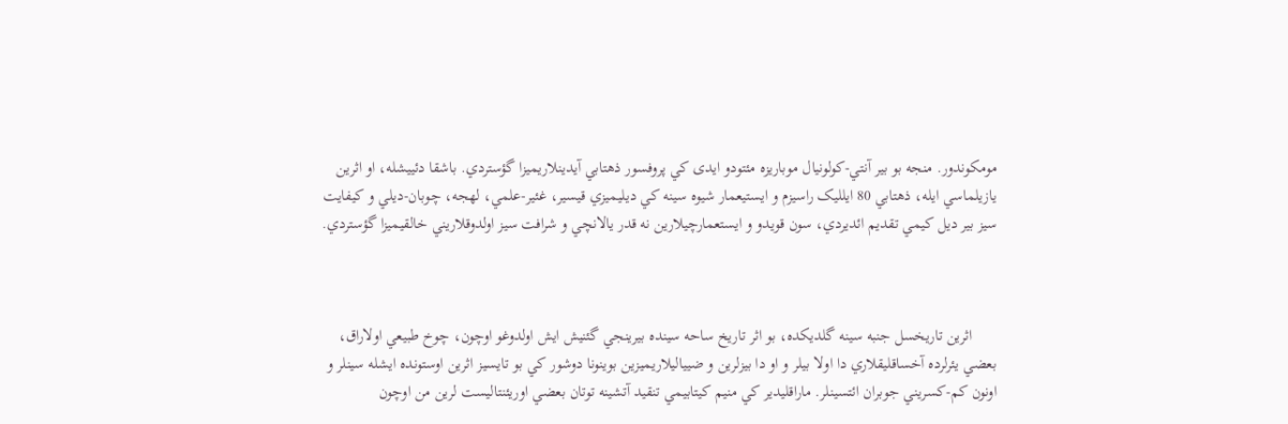مومکوندور. منجه بو بير آنتي-کولونيال موباريزه مئتودو ايدی کي پروفسور ذهتابي آيدينلاريميزا گؤستردي. باشقا دئييشله، او اثرين يازيلماسي ايله، ذهتابي 80 ايلليک راسيزم و ايستیعمار شيوه سينه کي ديليميزي قيسير، غئير-علمي، لهجه، چوبان-ديلي و کيفايت سيز بير ديل کيمي تقديم ائديردي، سون قويدو و ايستعمارچيلارين نه قدر يالانچي و شرافت سيز اولدوقلاريني خالقيميزا گؤستردي.



      اثرين تاريخسل جنبه سينه گلديکده، بو اثر تاريخ ساحه سينده بيرينجي گئنيش ايش اولدوغو اوچون، چوخ طبيعي اولاراق، بعضي يئرلرده آخساقليقلاري دا اولا بيلر و او دا بيزلرين و ضيياليلاريميزين بوينونا دوشور کي بو تايسيز اثرين اوستونده ايشله سينلر و اونون کم-کسريني جوبران ائتسينلر. ماراقليدير کي منيم کيتابيمي تنقيد آتشينه توتان بعضي اوريئنتاليست لرين من اوچون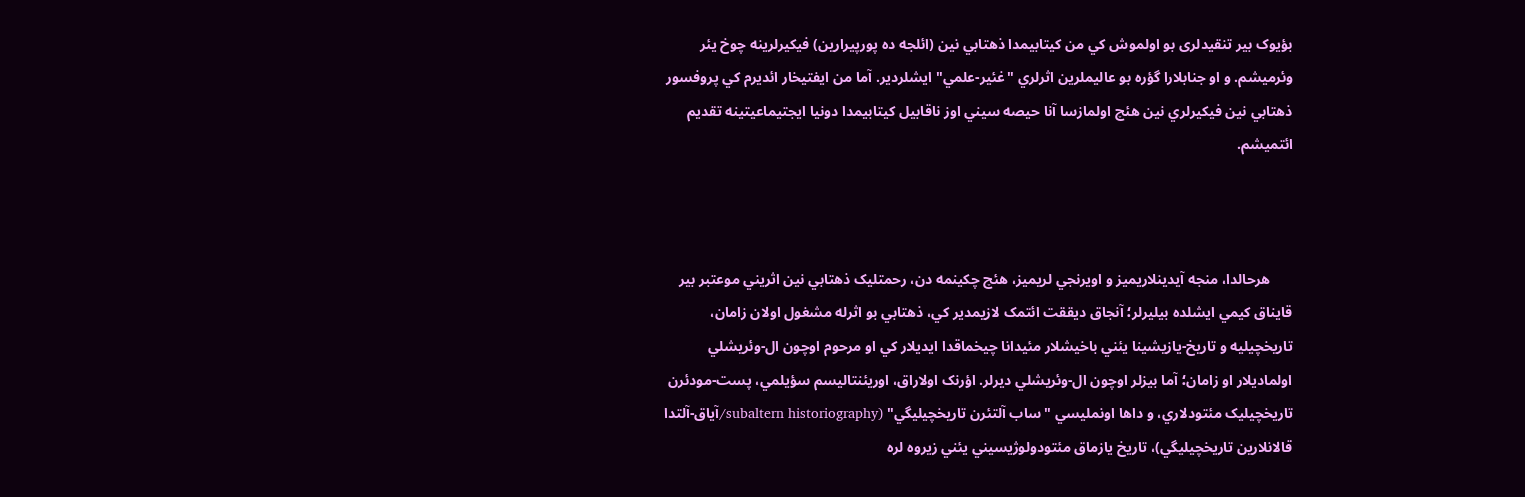بؤيوک بير تنقیدلری بو اولموش کي من کيتابيمدا ذهتابي نين (ائلجه ده پورپيرارين) فيکيرلرينه چوخ يئر وئرميشم. و او جنابلارا گؤره بو عاليملرين اثرلري "غئير-علمي" ايشلردير. آما من ايفتيخار ائديرم کي پروفسور ذهتابي نين فيکيرلري نين هئچ اولمازسا آنا حيصه سيني اوز ناقابيل کيتابيمدا دونيا ايجتيماعيتينه تقديم ائتميشم.



      هرحالدا، منجه آيدينلاريميز و اويرنجي لريميز، هئچ چکينمه دن، رحمتليک ذهتابي نين اثريني موعتبر بير قايناق کيمي ايشلده بيليرلر؛ آنجاق ديققت ائتمک لازيمدير کي، ذهتابي بو اثرله مشغول اولان زامان، تاريخچيليه و تاريخ-يازيشينا يئني باخيشلار مئيدانا چيخماقدا ايديلار کي او مرحوم اوچون ال-وئريشلي اولماديلار او زامان؛ آما بيزلر اوچون ال-وئريشلي ديرلر. اؤرنک اولاراق، اوريئنتاليسم سؤيلمي، پست-مودئرن تاريخچيليک مئتودلاري، و داها اونمليسي "ساب آلتئرن تاريخچيليگي" (subaltern historiography/آياق-آلتدا قالانلارين تاريخچيليگي)، تاريخ يازماق مئتودولوژيسيني يئني زيروه لره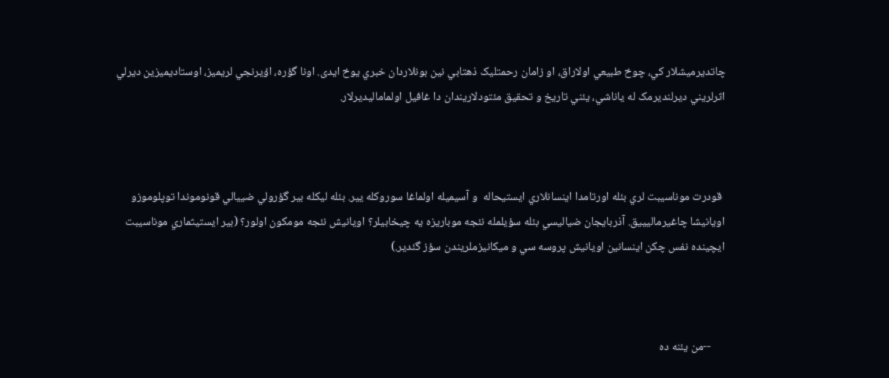چاتديرميشلار کي، چوخ طبيعي اولاراق، او زامان رحمتليک ذهتابي نين بونلاردان خبري يوخ ایدی. اونا گؤره، اؤيرنجي لريميز، اوستاديميزين ديرلي اثرلريني ديرلنديرمک له ياناشي، يئني تاريخ و تحقيق مئتودلاريندان دا غافيل اولماماليديرلار.



 قودرت موناسيبت لري بئله اورتامدا اينسانلاري ايستيحاله  و آسيميله اولماغا سوروکله يير. بئله ليکله بير گؤرولي ضييالي قونوموندا توپلوموزو اويانيشا چاغيرماليييق. آذربايجان ضياليسي بئله سؤيلمله نئجه موباريزه يه چيخابيلر؟ اويانيش نئجه مومکون اولور؟ (بير ايستيثماري موناسيبت ايچينده نفس چکن اينسانين اويانيش پروسه سي و ميکانيزملريندن سؤز گئدير.)



     --من يئنه ده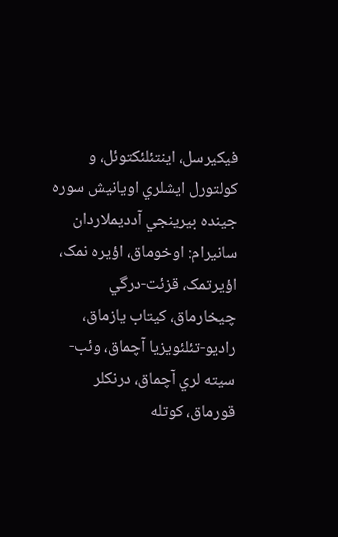فيکيرسل، اينتئلئکتوئل، و کولتورل ايشلري اويانيش سوره جينده بيرينجي آدديملاردان سانيرام: اوخوماق، اؤيره نمک، اؤيرتمک، قزئت-درگي چيخارماق، کيتاب يازماق، راديو-تئلئويزيا آچماق، وئب-سيته لري آچماق، درنکلر قورماق، کوتله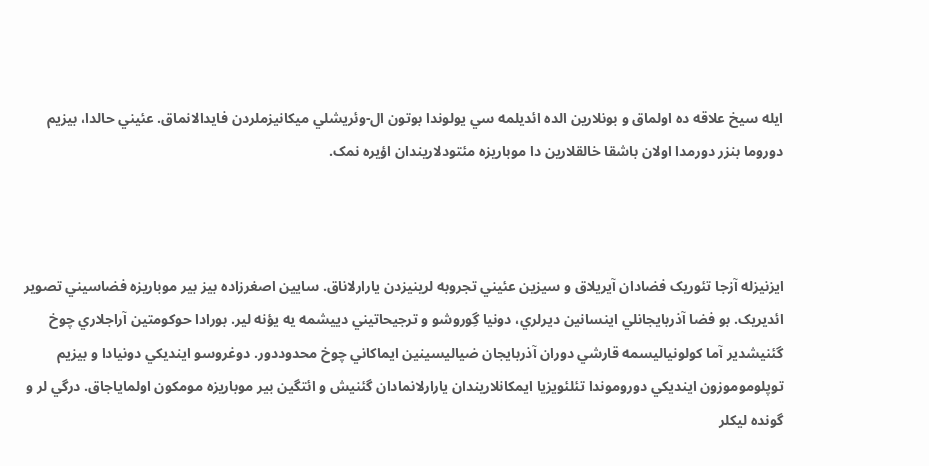ايله سيخ علاقه ده اولماق و بونلارين الده ائديلمه سي يولوندا بوتون ال-وئريشلي میکانيزملردن فايدالانماق. عئيني حالدا، بيزيم دوروما بنزر دورمدا اولان باشقا خالقلارين دا موباريزه مئتودلاريندان اؤيره نمک.



ايزنيزله آزجا تئوريک فضادان آيريلاق و سيزين عئيني تجروبه لرينيزدن يارارلاناق. سايين اصغرزاده بيز بير موباريزه فضاسيني تصوير ائديريک. بو فضا آذربايجانلي اينسانين ديرلري، دونيا گِوروشو و ترجيحاتيني دييشمه يه يؤنه لير. بورادا حوکومتين آراجلاري چوخ گئنيشدير آما کولونياليسمه قارشي دوران آذربايجان ضياليسینين ايماکاني چوخ محدوددور. دوغروسو اينديکي دونيادا و بيزيم توپلوموموزون اينديکي دوروموندا تئلئويزيا ايمکانلاريندان يارارلانمادان گئنيش و ائتگين بير موباريزه مومکون اولماياجاق. درگي لر و گونده ليکلر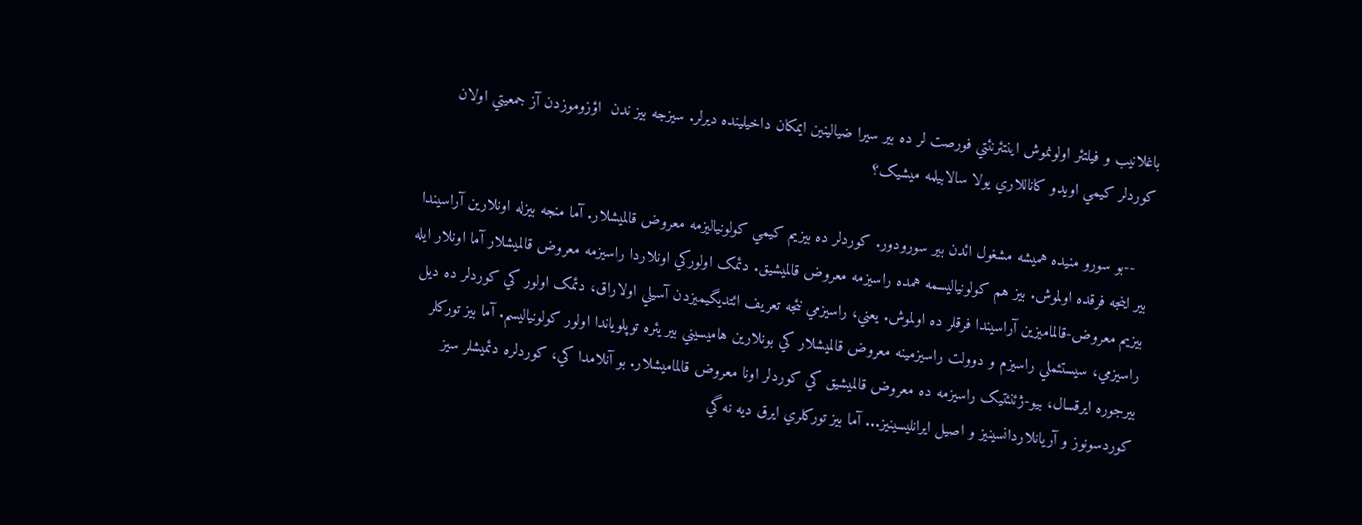باغلانيب و فيلتئر اولونموش اينتئرنئتي فورصت لر ده بير سيرا ضيالينین ايمکان داخيلينده ديرلر. سيزجه بيز ندن  اؤزوموزدن آز جمعيتي اولان کوردلر کيمي اويدو کاناللاري يولا سالابيلمه ميشيک؟

   --بو سورو منيده هميشه مشغول ائدن بير سورودور. کوردلر ده بيزيم کيمي کولونياليزمه معروض قالميشلار. آما منجه بيزله اونلارين آراسيندا بير اينجه فرقده اولموش. بيز هم کولونياليسمه همده راسيزمه معروض قالميشيق. دئمک اولورکي اونلاردا راسيزمه معروض قالميشلار آما اونلار ايله بيزيم معروض-قالماميزين آراسيندا فرقلر ده اولموش. يعني، راسيزمي نئجه تعريف ائتديگيميزدن آسيلي اولاراق، دئمک اولور کي کوردلر ده ديل راسيزمي، سيستئملي راسيزم و دوولت راسيزمينه معروض قالميشلار کي بونلارين هاميسيني بير يئره توپلوياندا اولور کولونياليسم. آما بيز تورکلر بيرجوره ايرقسال، بيو-ژئنئتيک راسيزمه ده معروض قالميشيق کي کوردلر اونا معروض قالماميشلار. بو آنلامدا کي، کوردلره دئميشلر سيز کوردسونوز و آريانلاردانسينيز و اصيل ايرانليسينيز... آما بيز تورکلري ايرق ديه نه گي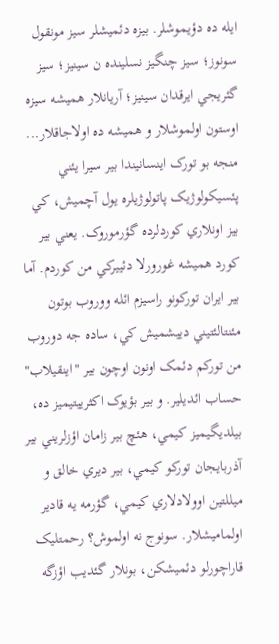ايله ده دؤيموشلر. بيزه دئميشلر سيز مونقول سونوز؛ سيز چنگيز نسلينده ن سينيز؛ سيز گئريجي ايرقدان سينيز؛ آريانلار هميشه سيزه اوستون اولموشلار و هميشه ده اولاجاقلار... منجه بو تورک اينسانيندا بير سيرا يئني پئسيکولوژيک پاتولوژيلره يول آچميش، کي بيز اونلاري کوردلرده گؤرموروک. يعني بير کورد هميشه غورورلا دئييرکي من کوردم. آما بير ايران تورکونو راسيزم ائله ووروب بوتون مئنتالئتيني دييشميش کي، ساده جه دوروب من تورکم دئمک اونون اوچون بير "اينقيلاب" حساب ائديلير. و بير بؤيوک اکثرييتيميز ده، بيلديگيميز کيمي، هئچ بير زامان اؤزلريني بير آذربايجان تورکو کيمي، بير ديري خالق و ميللتين اوولادلاري کيمي، گؤرمه يه قادير اولماميشلار. سونوج نه اولموش؟ رحمتليک قاراچورلو دئميشکن، بونلار گئديب اؤزگه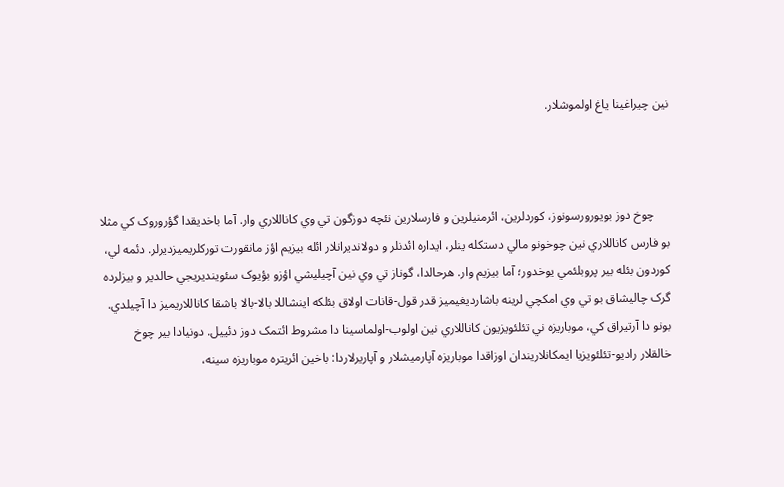نين چيراغينا ياغ اولموشلار.



     چوخ دوز بويورورسونوز، کوردلرين، ائرمنيلرين و فارسلارين نئچه دوزگون تي وي کاناللاري وار. آما باخديقدا گؤروروک کي مثلا بو فارس کاناللاري نين چوخونو مالي دستكله ينلر، ايداره ائدنلر و دولانديرانلار ائله بيزيم اؤز مانقورت تورکلريميزديرلر. دئمه لي، کوردون بئله بير پروبلئمي يوخدور؛ آما بيزيم وار. هرحالدا، گوناز تي وي نين آچيليشي اؤزو بؤيوک سئوينديريجي حالدير و بيزلرده گرک چاليشاق بو تي وي امکچي لرينه باشارديغيميز قدر قول-قانات اولاق بئلکه اينشاللا بالا-بالا باشقا کاناللاريميز دا آچيلدي.  بونو دا آرتيراق کي، موباريزه ني تئلئويزيون کاناللاري نين اولوب-اولماسينا دا مشروط ائتمک دوز دئييل. دونيادا بير چوخ خالقلار راديو-تئلئويزيا ايمکانلاريندان اوزاقدا موباريزه آپارميشلار و آپاريرلاردا: باخين ائريتره موباريزه سينه،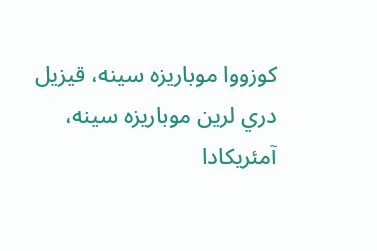کوزووا موباريزه سينه، قيزيل دري لرين موباريزه سينه، آمئريکادا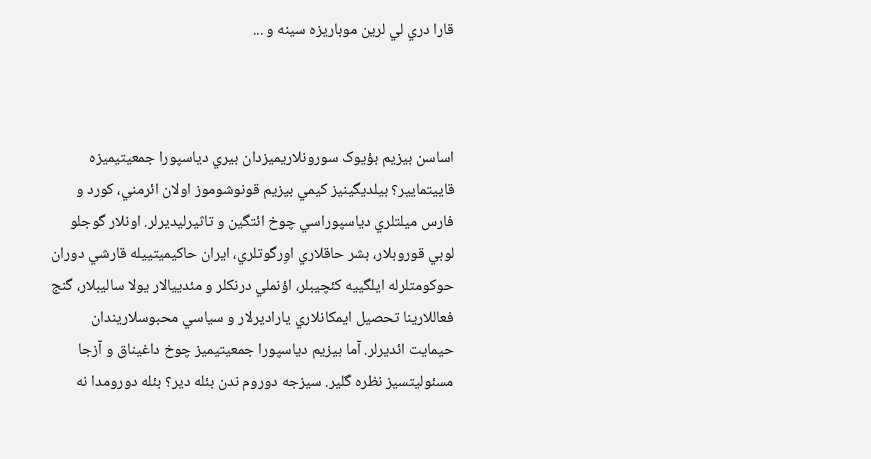قارا دري لي لرين موباريزه سينه و ...



اساسن بيزيم بؤيوک سورونلاريميزدان بيري دياسپورا جمعيتيميزه قاييتمايير؟ بيلديگينيز کيمي بيزيم قونوشوموز اولان ائرمني، کورد و فارس ميلتلري دياسپوراسي چوخ ائتگين و تاثيرليديرلر. اونلار گوجلو لوبي قوروبلار، بشر حاقلاري اوِرگوتلري، ايران حاکيميتييله قارشي دوران حوکومتلرله ايلگييه کئچيبلر، اؤنملي درنکلر و مئدييالار يولا ساليبلار، گنج فعاللارينا تحصيل ايمکانلاري ياراديرلار و سياسي محبوسلاريندان حيمايت ائديرلر. آما بيزيم دياسپورا جمعيتيميز چوخ داغيناق و آزجا مسئوليتسيز نظره گلير. سيزجه دوروم ندن بئله دير؟ بئله دورومدا نه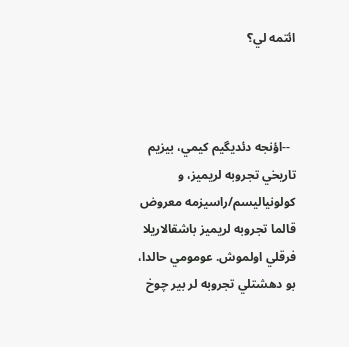ائتمه لي؟



  --اؤنجه دئديگيم کيمي، بيزيم تاريخي تجروبه لريميز، و کولونياليسم/راسيزمه معروض قالما تجروبه لريميز باشقالاريلا فرقلي اولموش. عومومي حالدا، بو دهشتلي تجروبه لر بير چوخ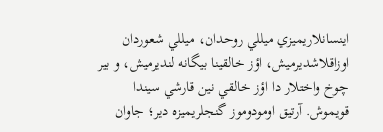اينسانلاريميزي ميللي روحدان، ميللي شعوردان اوزاقلاشديرميش، اؤز خالقينا بيگانه لنديرميش، و بير چوخ واختلار دا اؤز خالقي نين قارشي سيندا قويموش. آرتيق اومودوموز گنجلريميزه دير؛ جاوان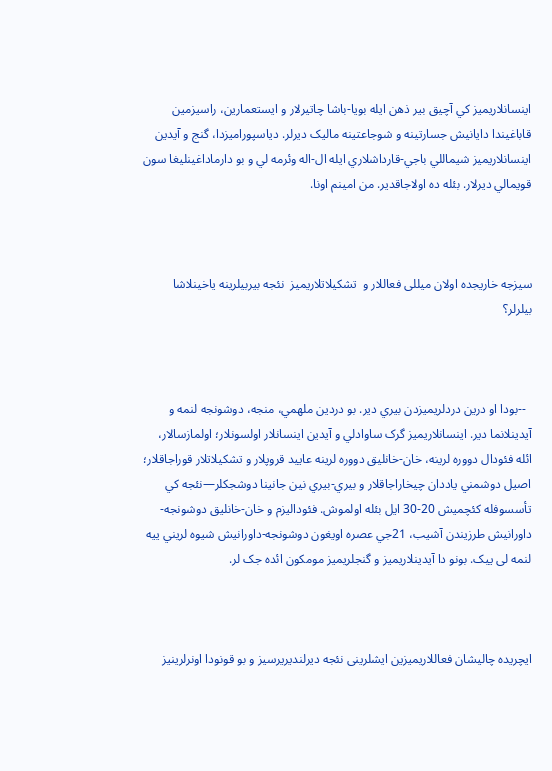اينسانلاريميز کي آچيق بير ذهن ايله بويا-باشا چاتيرلار و ايستعمارين، راسيزمين قاباغيندا دايانيش جسارتينه و شوجاعتينه ماليک ديرلر. دياسپوراميزدا، گنج و آيدين اينسانلاريميز شيماللي باجي-قارداشلاري ايله ال-اله وئرمه لي و بو دارماداغينليغا سون قويمالي ديرلار. بئله ده اولاجاقدير. من امينم اونا.



سیزجه خاریجده اولان میللی فعاللار و  تشکیلاتلاریمیز  نئجه بیربیلرینه یاخینلاشا بیلرلر؟



  --بودا او درين دردلريميزدن بيري دير. بو دردين ملهمي، منجه، دوشونجه لنمه و آيدينلانما دير. اينسانلاريميز گرک ساوادلي و آيدين اينسانلار اولسونلار؛ اولمازسالار، ائله فئودال دووره لرينه، خان-خانليق دووره لرينه عاييد قروپلار و تشکيلاتلار قوراجاقلار؛ اصيل دوشمني ياددان چيخاراجاقلار و بيري-بيري نين جانينا دوشجکلر—نئجه کي تأسسوفله كئچميش 20-30 ايل بئله اولموش. فئوداليزم و خان-خانليق دوشونجه-داورانيش طرزيندن آشيب، 21جي عصره اويغون دوشونجه-داورانيش شيوه لريني ییه لنمه لی ییک. بونو دا آيدينلاريميز و گنجلريميز مومکون ائده جک لر.



ایچریده چالیشان فعاللاریمیزین ایشلرینی نئجه دیرلندیریرسیز و بو قونودا اونرلرینیز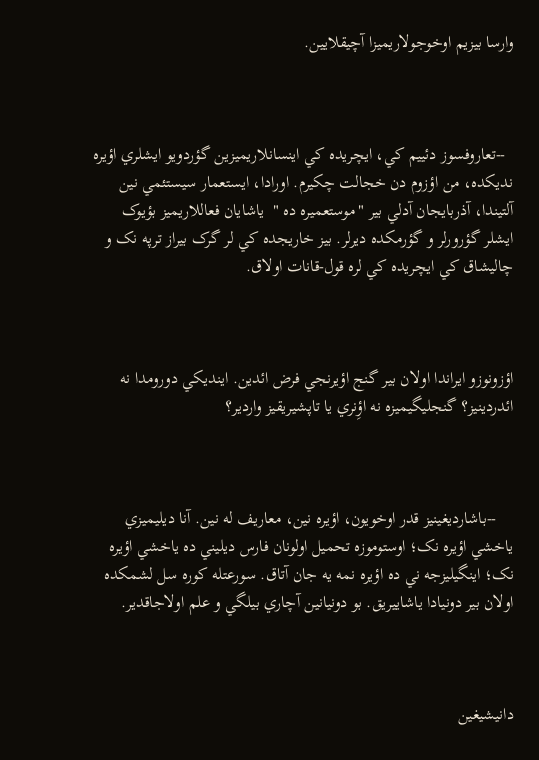وارسا بیزیم اوخوجولاریمیزا آچیقلایین.



  --تعاروفسوز دئييم کي، ايچريده کي اينسانلاريميزين گؤردويو ايشلري اؤيره نديکده، من اؤزوم دن خجالت چکيرم. اورادا، ايستعمار سيستئمي نين آلتيندا، آذربايجان آدلي بير "موستعميره ده "  ياشايان فعاللاريميز بؤيوک ايشلر گؤرورلر و گؤرمکده ديرلر. بيز خاريجده کي لر گرک بيراز ترپه نک و چاليشاق کي ايچريده کي لره قول-قانات اولاق.



اؤزونوزو ايراندا اولان بير گنج اؤيرنجي فرض ائدين. اينديکي دورومدا نه ائدردينيز؟ گنجليگيميزه نه اؤِنري يا تاپشيريقيز واردير؟



    --باشارديغينيز قدر اوخويون، اؤيره نين، معاريف له نين. آنا ديليميزي ياخشي اؤيره نک؛ اوستوموزه تحميل اولونان فارس ديليني ده ياخشي اؤيره نک؛ اينگيليزجه ني ده اؤيره نمه يه جان آتاق. سورعتله كوره سل لشمكده اولان بير دونيادا ياشاييريق. بو دونيانين آچاري بيلگي و علم اولاجاقدير.



دانيشيغين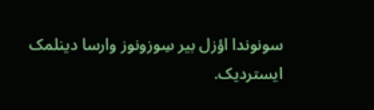سونوندا اؤزل بير سِوزونوز وارسا دينلمک ايسترديک.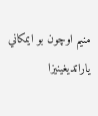منيم اوچون بو ايمکاني ياراتديغينيزا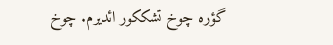گؤره چوخ تشککور ائديرم. چوخ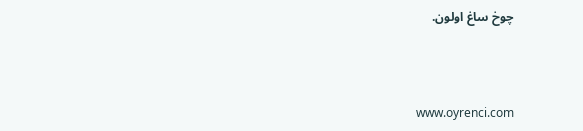چوخ ساغ اولون.



www.oyrenci.com